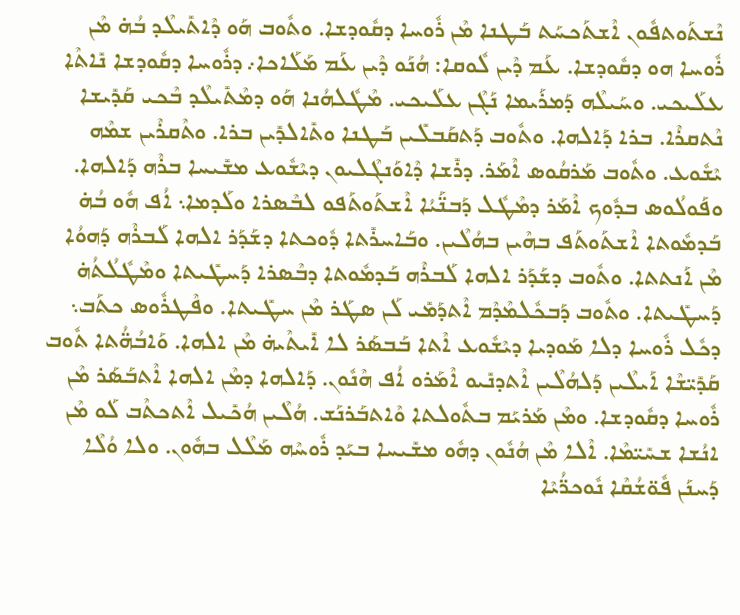ܢܶܫܬܰܘܬܦܽܘܢ ܐܶܫܬܰܟܚܰܬ ܒܰܛܢܐ ܡܶܢ ܪܽܘܚܐ ܕܩܽܘܕܫܐ. ܘܬܽܘܒ ܗܰܘ ܕܶܐܬܺܝܠܶܕ ܒܳܗ̇ ܡܶܢ ܪܽܘܚܐ ܗܘ ܕܩܽܘܕܫܐ. ܥܰܡ ܕܶܝܢ ܠܽܘܩܐ: ܗܳܢܰܘ ܕܶܝܢ ܥܰܡ ܡܰܠܰܐܟܐ܇ ܕܪܽܘܚܐ ܕܩܽܘܕܫܐ ܢܺܐܬܶܐ ܥܠܰܝܟܝ. ܘܚܰܝܠܶܗ ܕܰܡܪܰܝܡܐ ܢܰܓܶܢ ܥܠܰܝܟܝ. ܡܶܛܽܠܗܳܢܐ ܗܰܘ ܕܡܶܬܺܝܠܶܕ ܒܶܟܝ ܩܰܕܺܝܫܐ ܢܶܬܩܪܶܐ. ܒܪܐ ܕܰܐܠܗܐ. ܘܬܽܘܒ ܕܰܬܩܰܒܠܺܝܢ ܒܰܛܢܐ ܘܬܺܐܠܕܺܝܢ ܒܪܐ. ܘܬܶܩܪܶܝܢ ܫܡܶܗ ܝܶܫܽܘܥ. ܘܬܽܘܒ ܡܰܪܩܳܘܣ ܐܶܡܰܪ. ܕܪܺܫܐ ܕܶܐܘܰܢܓܶܠܝܘܢ ܕܝܶܫܽܘܥ ܡܫܺܝܚܐ ܒܪܶܗ ܕܰܐܠܗܐ. ܘܦܰܘܠܳܘܣ ܒܕܽܘܟ ܐܶܡܰܪ ܕܡܶܛܽܠ ܕܰܒܢ̈ܰܝܳܐ ܐܶܫܬܰܘܬܰܦܘ ܠܒܶܣܪܐ ܘܠܰܕܡܐ܆ ܐܳܦ ܗܽܘ ܒܳܗ̇ ܒܰܕܡܽܘܬܐ ܐܶܫܬܰܘܬܰܦ ܒܗܶܝܢ ܒܗܳܠܶܝܢ. ܘܒܰܐܚܪܺܬܐ ܕܽܘܟܬܐ ܕܫܰܕܰܪ ܐܠܗܐ ܠܰܒܪܶܗ ܕܰܗܘܳܐ ܡܶܢ ܐܰܢܬܬܐ. ܘܬܽܘܒ ܕܫܰܕܰܪ ܐܠܗܐ ܠܰܒܪܶܗ ܒܰܕܡܽܘܬܐ ܕܒܶܣܪܐ ܕܰܚܛܺܝܬܐ ܘܡܶܛܽܠܳܬܳܗ̇ ܕܰܚܛܺܝܬܐ. ܘܬܽܘܒ ܕܰܒܟܽܠܡܶܕܶܡ ܐܶܬܕܰܡܺܝ ܠܰܢ ܣܛܰܪ ܡܶܢ ܚܛܺܝܬܐ. ܘܦܶܛܪܽܘܣ ܟܬܰܒ܆ ܕܟܽܠ ܪܽܘܚܐ ܕܠܐ ܡܰܘܕܝܐ ܕܝܶܫܽܘܥ ܐܶܬܐ ܒܰܒܣܰܪ ܠܐ ܐܺܝܬܶܝܗ̇ ܡܶܢ ܐܠܗܐ. ܘܰܐܒܳܗ̈ܳܬܐ ܬܽܘܒ ܩܰܕܺܝ̈ܫܶܐ ܐܰܝܠܶܝܢ ܕܰܠܗܳܠܶܝܢ ܐܶܬܕܢܺܝܘ ܐܶܡܰܪܘ ܐܳܦ ܗܶܢܽܘܢ. ܕܰܐܠܗܐ ܕܡܶܢ ܐܠܗܐ ܐܶܬܒܰܣܰܪ ܡܶܢ ܪܽܘܚܐ ܕܩܽܘܕܫܐ. ܘܡܶܢ ܡܰܪܝܰܡ ܒܬܽܘܠܬܐ ܘܶܐܬܒܰܪܢܰܫ. ܗܳܠܶܝܢ ܗܳܟܺܝܠ ܐܶܬܟܬܶܒ ܠܰܘ ܡܶܢ ܐܢܳܫܐ ܫܚܺܝ̈ܡܶܐ. ܐܶܠܐ ܡܶܢ ܗܳܢܽܘܢ ܕܗܽܘ ܡܫܺܝܚܐ ܒܝܰܕ ܪܽܘܚܶܗ ܡܰܠܶܠ ܒܗܽܘܢ. ܘܠܐ ܘܳܠܶܐ ܕܰܚܢܰܢ ܦܽܘ̈ܫܳܩܶܐ ܢܽܘܟܪ̈ܳܝܶܐ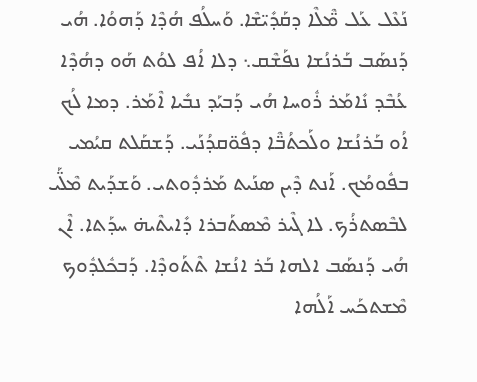ܢܰܥܶܠ ܥܰܠ ܡ̈ܶܠܶܐ ܕܩܰܕܺܝ̈ܫܶܐ. ܘܰܚܠܳܦ ܗܳܕܶܐ ܕܰܗܘܳܐ. ܗܳܝ ܕܰܢܣܰܒ ܒܰܪܢܳܫܐ ܢܦܰܫܶܩ܆ ܕܠܐ ܐܳܦ ܠܘܳܬ ܗܰܘ ܕܗܳܕܶܐ ܥܳܒܶܕ ܢܺܐܡܰܪ ܪܽܘܚܐ ܗܳܝ ܕܰܒܝܰܕ ܢܒܺܝܐ ܐܶܡܰܪ. ܕܡܐ ܠܳܟ ܐܳܘ ܒܰܪܢܳܫܐ ܘܠܰܟܬܳܒ̈ܶܐ ܕܦܽܘ̈ܩܕܳܢܰܝ. ܕܰܫܩܰܠܬ ܩܝܳܡܝ ܒܦܽܘܡܳܟ. ܐܰܢܬ ܕܶܝܢ ܣܢܰܝܬ ܡܰܪܕܽܘܬܝ. ܘܰܫܕܰܝܬ ܡܶܠ̈ܰܝ ܠܒܶܣܬܪܳܟ. ܠܐ ܓܶܝܪ ܡܶܣܬܰܒܪܐ ܕܺܐܝܬܶܝܗ̇ ܚܕܰܬܐ. ܐܶܢ ܗܳܝ ܕܰܢܣܰܒ ܐܠܗܐ ܒܰܪ ܐܢܳܫܐ ܬܶܬܰܘܕܶܐ. ܕܰܒܟܽܠܕܽܘܟ ܡܶܫܬܟܰܚ ܐܰܠܳܗܐ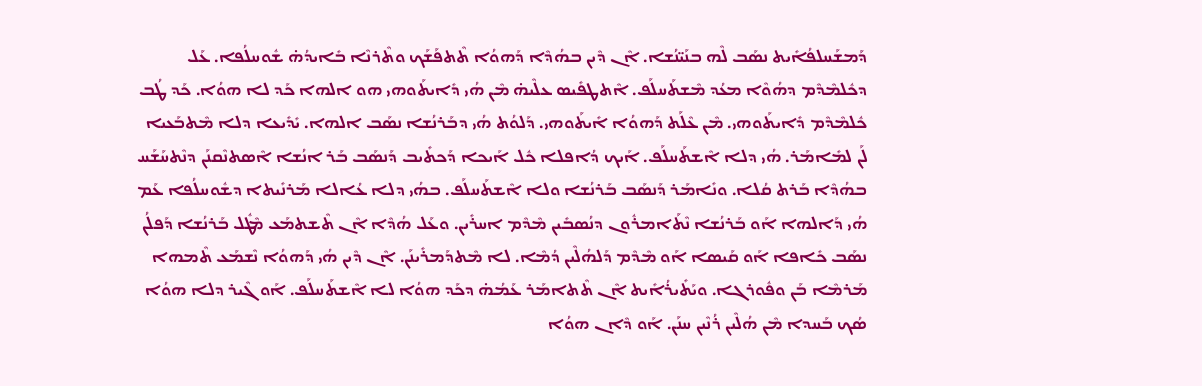ܕܰܡܫܰܚܠܦܳܐܺܝܬ ܢܣܰܒ ܠܶܗ ܒܢܰܝ̈ܢܳܫܐ. ܐܶܢ ܕܶܝܢ ܒܗܳܕܶܐ ܕܰܗܘܳܐ ܬܶܬܦܰܫܰܟ ܘܬܶܪܢܶܐ ܒܺܐܝܕܳܗ̇ ܫܽܘܚܠܳܦܐ. ܥܰܠ ܕܟܽܠܡܶܕܶܡ ܕܗܳܘܶܐ ܡܥܳܕ ܡܶܫܬܰܚܠܰܦ. ܐܶܬܛܦܺܝܣ ܥܠܶܝܗ̇ ܡܶܢ ܗܳܝ ܕܺܐܝܬܰܘܗܝ ܗܘ ܐܠܗܐ ܟܰܕ ܠܐ ܗܘܳܐ. ܟܰܕ ܛܳܒ ܟܽܠܡܶܕܶܡ ܕܺܐܝܬܰܘܗܝ. ܡܶܢ ܥܶܠܰܬ ܕܰܗܘܳܐ ܐܺܝܬܰܘܗܝ. ܕܰܠܘܳܬ ܗܳܝ ܕܒܰܪܢܳܫܐ ܢܣܰܒ ܐܠܗܐ. ܝܺܕܺܝܥܐ ܕܠܐ ܡܶܬܒܰܥܝܐ ܠܰܢ ܠܡܺܐܡܰܪ. ܗܳܝ ܕܠܐ ܐܶܫܬܰܚܠܰܦ. ܐܰܝܟ ܕܳܐܦܠܐ ܟܽܠ ܐܰܝܟܐ ܕܰܟܬܺܝܒ ܕܰܢܣܰܒ ܒܰܪ ܐܢܳܫܐ ܐܶܣܬܢܶܩܢܰܢ ܕܢܶܬܚܰܫܰܚ ܒܗܳܕܶܐ ܒܰܪܬ ܩܳܠܐ. ܘܢܺܐܡܰܪ ܕܰܢܣܰܒ ܒܰܪܢܳܫܐ ܘܠܐ ܐܶܫܬܰܚܠܰܦ. ܒܗܳܝ ܕܠܐ ܥܳܐܠܐ ܡܰܪܢܺܝܬܐ ܕܫܽܘܚܠܳܦܐ ܥܰܡ ܗܳܝ ܕܰܐܠܗܐ ܐܰܘ ܒܰܪܢܳܫܐ ܢܶܬܰܐܡܪܽܘܢ ܕܢܳܣܒܺܝܢ ܡܶܕܶܡ ܐܚܪܺܝܢ. ܘܥܰܠ ܗܳܕܶܐ ܐܶܢ ܬܶܫܬܡܰܥ ܡܶܛܽܠ ܒܰܪܢܳܫܐ ܕܰܦܠܳܢ ܢܣܰܒ ܟܺܐܦܐ ܐܰܘ ܩܰܝܣܐ ܐܰܘ ܡܶܕܶܡ ܕܰܠܗܳܠܶܝܢ ܕܳܡܶܐ. ܠܐ ܡܶܬܕܰܡܪܺܝܢܰܢ. ܐܶܢ ܕܶܝܢ ܗܳܝ ܕܰܗܘܳܐ ܢܶܫܡܰܥ ܬܶܡܗܐ ܡܰܪܡܶܐ ܒܰܢ ܘܦܽܘܪܓܐ. ܘܝܰܬܺܝܪܳܐܺܝܬ ܐܶܢ ܬܶܬܐܡܰܪ ܥܰܡܳܗ̇ ܕܟܰܕ ܗܘܳܐ ܠܐ ܐܶܫܬܰܚܠܰܦ. ܐܰܘ ܓܶܝܪ ܕܠܐ ܗܘܳܐ ܣܳܟ ܒܰܚܕܐ ܡܶܢ ܗܳܠܶܝܢ ܪܳܢܶܝܢ ܚܢܰܢ. ܐܰܘ ܕܶܐܢ ܗܘܳܐ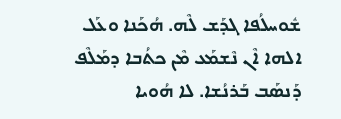ܫܽܘܚܠܳܦܐ ܓܕܰܫ ܠܶܗ. ܗܳܟܰܢܐ ܘܥܰܠ ܐܠܗܐ ܐܶܢ ܢܶܫܡܰܥ ܡܶܢ ܟܬܳܒܐ ܕܡܰܠܶܦ ܕܰܢܣܰܒ ܒܰܪܢܳܫܐ. ܠܐ ܗܳܘܝܐ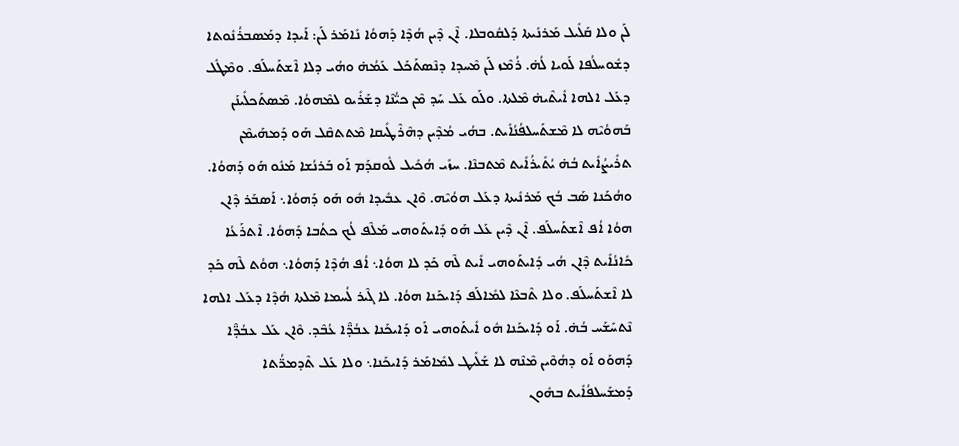ܠܰܢ ܘܠܐ ܩܰܠܺܝܠ ܡܰܪܢܺܝܬܐ ܕܰܠܩܽܘܒܠܐ. ܐܶܢ ܕܶܝܢ ܗܳܕܶܐ ܕܰܗܘܳܐ ܢܺܐܡܰܪ ܠܰܢ: ܐܰܝܕܐ ܕܡܰܣܒܪܳܢܽܘܬܐ ܕܫܽܘܚܠܳܦܐ ܠܰܘܝܐ ܠܳܗ̇. ܪܳܡܶܙ ܠܰܢ ܡܶܚܕܐ ܕܢܶܣܬܰܟܰܠ ܥܰܡܳܗ̇ ܘܗܳܝ ܕܠܐ ܐܶܫܬܰܚܠܰܦ. ܘܡܶܛܽܠ ܕܥܰܠ ܐܠܗܐ ܐܺܝܬܶܝܗ̇ ܡܶܠܬܐ. ܘܠܰܘ ܥܰܠ ܚܰܕ ܡܶܢ ܟܝ̈ܳܢܶܐ ܕܫܰܪܺܝܘ ܠܡܶܗܘܳܐ. ܡܶܣܬܰܟܠܺܝܢܰܢ ܒܰܗܘܳܝܶܗ ܠܐ ܡܶܫܬܰܚܠܦܳܢܳܐܺܝܬ. ܒܗܳܝ ܡܳܕܶܝܢ ܕܗܶܪܶܛܺܝܩܐ ܡܶܬܬܩܶܠ ܗܰܘ ܕܰܡܗܰܝܡܶܢ ܬܪܺܝܨܳܐܺܝܬ ܒܳܗ̇ ܝܳܬܺܝܪܳܐܺܝܬ ܡܶܬܒܢܶܐ. ܚܙܺܝ ܗܳܟܺܝܠ ܠܽܘܩܕܰܡ ܐܰܘ ܒܰܪܢܳܫܐ ܡܰܢܽܘ ܗܰܘ ܕܰܗܘܳܐ. ܘܗܳܟܰܢܐ ܣܰܒ ܒܳܟ ܡܰܪܢܺܝܬܐ ܕܥܰܠ ܗܘܳܝܶܗ. ܘܶܐܢ ܥܒܺܝܕܐ ܗܽܘ ܗܰܘ ܕܰܗܘܳܐ܆ ܐܰܣܒܰܪ ܕܶܐܢ ܗܘܳܐ ܐܳܦ ܐܶܫܬܰܚܠܰܦ. ܐܶܢ ܕܶܝܢ ܥܰܠ ܗܰܘ ܕܺܐܝܬܰܘܗܝ ܡܰܠܶܦ ܠܳܟ ܟܬܳܒܐ ܕܰܗܘܳܐ. ܐܶܬܪܰܥܳܐ ܟܺܐܢܳܐܺܝܬ ܕܶܐܢ ܗܳܝ ܕܺܐܝܬܰܘܗܝ ܐܺܝܬ ܠܶܗ ܟܰܕ ܠܐ ܗܘܳܐ܆ ܐܳܦ ܗܳܕܶܐ ܕܰܗܘܳܐ܆ ܗܘܳܬ ܠܶܗ ܟܰܕ ܠܐ ܐܶܫܬܰܚܠܰܦ. ܘܠܐ ܬܶܒܥܶܐ ܠܡܺܐܠܰܦ ܕܰܐܝܟܰܢܐ ܗܘܳܐ. ܠܐ ܓܶܝܪ ܠܳܚܡܐ ܡܶܠܬܐ ܗܳܕܶܐ ܕܥܰܠ ܐܠܗܐ ܢܶܬܚܰܫܰܚ ܒܳܗ̇. ܐܰܘ ܕܰܐܝܟܰܢܐ ܗܽܘ ܐܺܝܬܰܘܗܝ ܐܰܘ ܕܰܐܝܟܰܢܐ ܥܒܳܕ̈ܶܐ ܥܳܒܶܕ. ܘܶܐܢ ܥܰܠ ܥܒܳܕ̈ܶܐ ܕܰܗܘܰܘ ܐܰܘ ܕܗܳܘܶܝܢ ܡܶܢܶܗ ܠܐ ܫܰܠܺܝܛ ܠܡܺܐܡܰܪ ܕܰܐܝܟܰܢܐ܆ ܘܠܐ ܥܰܠ ܬܶܕܡܪ̈ܳܬܐ ܕܰܡܫܰܚܠܦܳܐܺܝܬ ܒܗܽܘܢ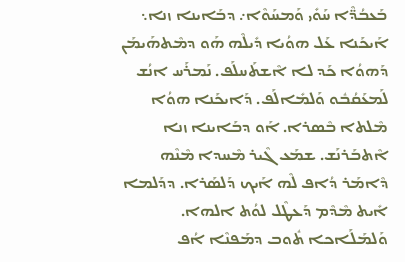ܒܰܥܒܳܕ̈ܶܐ ܚܰܘܺܝ ܘܰܡܚܰܘܶܐ܇ ܕܒܰܐܝܢܐ ܙܢܐ܆ ܐܰܝܟܰܢܐ ܥܰܠ ܗܘܳܝܐ ܕܺܝܠܶܗ ܗܰܘ ܕܡܶܬܗܰܝܡܰܢ ܕܰܗܘܳܐ ܟܰܕ ܠܐ ܐܶܫܬܰܚܠܰܦ. ܢܰܡܪܰܚ ܐܢܳܫ ܠܰܡܥܰܩܳܒܽܘ ܘܰܠܡܺܐܠܰܦ. ܕܰܐܝܟܰܢܐ ܗܘܳܐ ܡܶܠܬܐ ܒܶܣܪܐ. ܐܰܘ ܕܒܰܐܝܢܐ ܙܢܐ ܐܶܬܒܰܪܢܰܫ. ܫܡܰܥ ܓܶܝܪ ܡܶܚܕܐ ܡܶܢܶܗ ܕܶܐܡܰܪ ܕܳܐܦ ܠܶܗ ܐܰܝܟ ܕܰܠܣܰܪܐ. ܕܕܰܠܡܐ ܐܺܝܬ ܡܶܕܶܡ ܕܰܥܛܶܠ ܠܘܳܬ ܐܠܗܐ. ܘܰܠܡܰܠܰܐܟܐ ܬܽܘܒ ܕܡܰܦܢܶܐ ܐܳܦ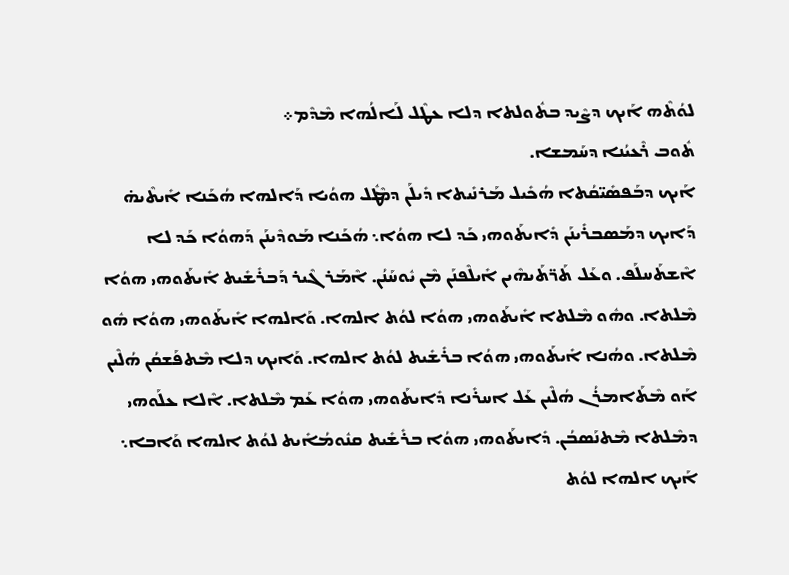ܠܘܳܬܶܗ ܐܰܝܟ ܕܨܶܝܕ ܒܬܽܘܠܬܐ ܕܠܐ ܥܛܶܠ ܠܰܐܠܳܗܐ ܡܶܕܶܡ܀
ܬܽܘܒ ܪܶܥܝܳܢܐ ܕܚܰܡܫܐ.
ܐܰܝܟ ܕܒܰܦܣܺܝ̈ܩܳܬܐ ܗܳܟܺܝܠ ܡܰܪܢܺܝܬܐ ܕܺܝܠܰܢ ܕܡܶܛܽܠ ܗܘܳܝܐ ܕܰܐܠܗܐ ܗܳܟܰܢܐ ܐܺܝܬܶܝܗ̇ ܕܰܐܝܟ ܕܡܰܣܒܪܺܝܢܰܢ ܕܺܐܝܬܰܘܗܝ ܟܰܕ ܠܐ ܗܘܳܐ܆ ܗܳܟܰܢܐ ܡܰܘܕܶܝܢܰܢ ܕܰܗܘܳܐ ܟܰܕ ܠܐ ܐܶܫܬܰܚܠܰܦ. ܘܥܰܠ ܬܰܪ̈ܬܰܝܗܶܝܢ ܐܺܝܠܶܦܢܰܢ ܡܶܢ ܝܽܘܚܰܢܳܢ. ܐܶܡܰܪ ܓܶܝܪ ܕܰܒܪܺܫܺܝܬ ܐܺܝܬܰܘܗܝ ܗܘܳܐ ܡܶܠܬܐ. ܘܗܽܘ ܡܶܠܬܐ ܐܺܝܬܰܘܗܝ ܗܘܳܐ ܠܘܳܬ ܐܠܗܐ. ܘܰܐܠܗܐ ܐܺܝܬܰܘܗܝ ܗܘܳܐ ܗܽܘ ܡܶܠܬܐ. ܘܗܳܢܐ ܐܺܝܬܰܘܗܝ ܗܘܳܐ ܒܪܺܫܺܝܬ ܠܘܳܬ ܐܠܗܐ. ܘܰܐܝܟ ܕܠܐ ܡܶܬܦܰܫܩܳܢ ܗܳܠܶܝܢ ܐܰܘ ܡܶܬܰܐܡܪܳܢ ܗܳܠܶܝܢ ܥܰܠ ܐܚܪܺܢܐ ܕܺܐܝܬܰܘܗܝ ܗܘܳܐ ܥܰܡ ܡܶܠܬܐ. ܐܶܠܐ ܥܠܰܘܗܝ ܕܡܶܠܬܐ ܡܶܬܢܰܣܒܳܢ. ܕܺܐܝܬܰܘܗܝ ܗܘܳܐ ܒܪܺܫܺܝܬ ܩܢܽܘܡܳܐܺܝܬ ܠܘܳܬ ܐܠܗܐ ܘܰܐܒܐ܆ ܐܰܝܟ ܐܠܗܐ ܠܘܳܬ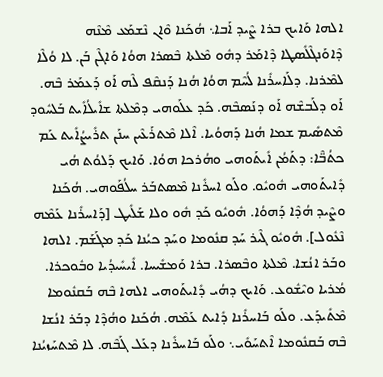ܐܠܗܐ ܘܰܐܝܟ ܒܪܐ ܨܶܝܕ ܐܰܒܐ܆ ܗܳܟܰܢܐ ܘܶܐܢ ܢܶܫܡܰܥ ܡܶܢܶܗ ܕܶܐܘܰܢܓܶܠܺܣܛܐ ܕܶܐܡܰܪ ܕܗܽܘ ܡܶܠܬܐ ܒܶܣܪܐ ܗܘܳܐ ܘܰܐܓܶܢ ܒܰܢ. ܠܐ ܘܳܠܶܐ ܠܡܶܪܢܐ. ܕܠܰܐܚܪܺܢܐ ܠܳܚܶܡ ܗܘܳܐ ܗܳܢܐ ܕܰܢܩܶܦ ܠܶܗ ܐܰܘ ܕܰܥܡܰܪ ܒܶܗ. ܐܰܘ ܕܠܰܒܫܶܗ ܐܰܘ ܕܢܰܣܒܶܗ. ܟܰܕ ܥܠܰܘܗܝ ܕܡܶܠܬܐ ܫܐܺܝܠܳܐܺܝܬ ܒܰܠܚܽܘܕ ܡܶܬܣܺܝܡ ܫܡܐ ܗܳܢܐ ܕܰܗܘܳܝܐ. ܐܶܠܐ ܡܶܬܪܰܥܶܝܢ ܚܢܰܢ ܬܪܺܝܨܳܐܺܝܬ ܥܰܡ ܟܬܳܒ̈ܶܐ: ܕܬܰܡܳܢ ܐܺܝܬܰܘܗܝ ܘܗܳܪܟܐ ܗܘܳܐ. ܘܰܐܝܟ ܕܰܠܘܳܬ ܗܳܝ ܕܺܐܝܬܰܘܗܝ ܗܽܘܝܽܘ. ܘܠܰܘ ܐܚܪܺܢܐ ܡܶܣܬܒܰܪ ܚܠܳܦܰܘܗܝ. ܗܳܟܰܢܐ ܘܨܶܝܕ ܗܳܕܶܐ ܕܰܗܘܳܐ. ܗܽܘܝܽܘ ܟܰܕ ܗܽܘ ܘܠܐ ܫܰܠܺܝܛ [ܕܰܐܚܪܺܢܐ ܥܰܡܶܗ ܢܶܥܽܘܠ]. ܗܽܘܝܽܘ ܓܶܝܪ ܚܰܕ ܩܢܽܘܡܐ ܘܚܰܕ ܟܝܳܢܐ ܟܰܕ ܡܓܰܫܰܡ. ܐܠܗܐ ܘܒܰܪ ܐܢܳܫܐ. ܡܶܠܬܐ ܘܒܶܣܪܐ. ܒܪܐ ܘܰܡܫܺܝܚܐ. ܐܺܝܚܺܝܕܳܝܐ ܘܒܽܘܟܪܐ. ܡܳܪܝܐ ܘܝܶܫܽܘܥ. ܘܰܐܝܟ ܕܗܳܝ ܕܺܐܝܬܰܘܗܝ ܐܠܗܐ ܒܶܗ ܒܰܩܢܽܘܡܐ ܡܶܬܺܝܕܰܥ. ܘܠܰܘ ܒܰܐܚܪܺܢܐ ܕܺܐܝܬ ܥܰܡܶܗ. ܗܳܟܰܢܐ ܘܗܳܕܶܐ ܕܒܰܪ ܐܢܳܫܐ ܒܶܗ ܒܰܩܢܽܘܡܐ ܐܶܬܚܰܘܺܝ܆ ܘܠܰܘ ܒܰܐܚܪܺܢܐ ܕܥܰܠ ܓܰܒܶܗ. ܠܐ ܡܶܬܚܰܙܝܳܢܐ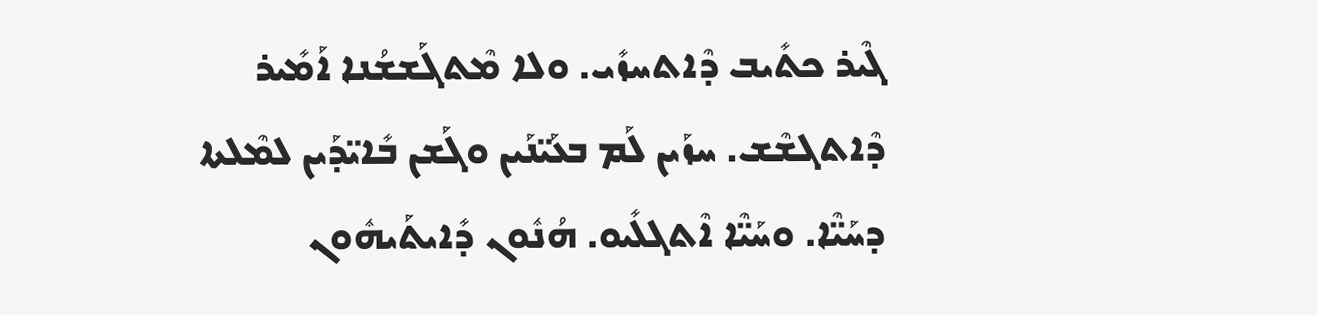ܓܶܝܪ ܟܬܺܝܒ ܕܶܐܬܚܙܺܝ. ܘܠܐ ܡܶܬܓܰܫܫܳܢܐ ܐܰܡܺܝܪ ܕܶܐܬܓܫܶܫ. ܚܙܰܝܢ ܠܰܡ ܒܥܰܝ̈ܢܰܝܢ ܘܓܰܫܢ ܒܺܐܝ̈ܕܰܝܢ ܠܡܶܠܬܐ ܕܚܰܝ̈ܶܐ. ܘܚܰܝ̈ܶܐ ܐܶܬܓܠܺܝܘ. ܗܳܢܽܘܢ ܕܺܐܝܬܰܝܗܽܘܢ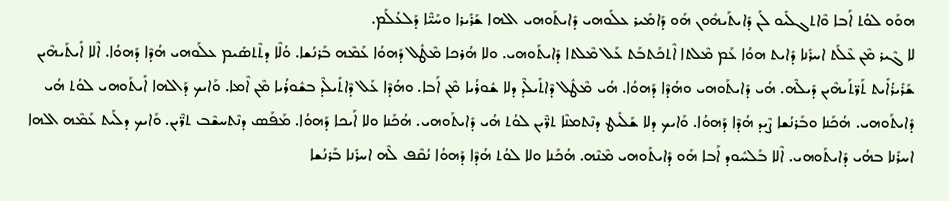ܗܘܰܘ ܠܘܳܬ ܐܰܒܐ ܘܶܐܬܓܠܺܝܘ ܠܰܢ ܕܺܐܝܬܰܝܗܽܘܢ ܗܰܘ ܕܰܐܡܺܝܪ ܥܠܰܘܗܝ ܕܺܐܝܬܰܘܗܝ ܐܠܗܐ ܫܰܪܺܝܪܐ ܘܚܰܝ̈ܶܐ ܕܰܠܥܳܠܰܡ.
ܠܐ ܓܶܝܪ ܡܶܢ ܥܶܠܰܬ ܐܚܪܺܢܐ ܕܺܐܝܬ ܗܘܳܐ ܥܰܡ ܡܶܠܬܐ ܐܶܬܟܰܬܒܰܬ ܥܰܠ ܡܶܠܬܐ ܕܺܐܝܬܰܘܗܝ. ܘܠܐ ܗܳܪܟܐ ܡܶܛܽܠ ܕܰܗܘܳܐ ܥܰܡܶܗ ܒܰܪܢܳܫܐ. ܘܳܠܶܐ ܕܬܶܬܣܺܝܡ ܥܠܰܘܗܝ ܗܳܕܶܐ ܕܰܗܘܳܐ. ܐܶܠܐ ܐܺܝܬܰܝܗܶܝܢ ܫܰܪܺܝܪܳܐܺܝܬ ܬܰܪ̈ܬܰܝܗܶܝܢ ܕܺܝܠܶܗ. ܗܳܝ ܕܺܐܝܬܰܘܗܝ ܘܗܳܕܶܐ ܕܰܗܘܳܐ. ܗܳܝ ܡܶܛܽܠ ܕܶܐܬܺܝܠܶܕ ܕܠܐ ܫܽܘܪܳܝܐ ܡܶܢ ܐܰܒܐ. ܘܗܳܕܶܐ ܥܰܠ ܕܶܐܬܺܝܠܶܕ ܒܫܽܘܪܳܝܐ ܡܶܢ ܐܶܡܐ. ܘܰܐܝܟ ܕܰܐܠܗܐ ܐܺܝܬܰܘܗܝ ܠܘܳܬ ܗܳܝ ܕܺܐܝܬܰܘܗܝ. ܗܳܟܰܢܐ ܘܒܰܪܢܳܫܐ ܨܶܝܕ ܗܳܕܶܐ ܕܰܗܘܳܐ. ܘܰܐܝܟ ܕܠܐ ܫܰܠܺܝܛ ܕܢܶܬܡܢܶܐ ܬܪ̈ܶܝܢ ܠܘܳܬ ܗܳܝ ܕܺܐܝܬܰܘܗܝ. ܗܳܟܰܢܐ ܘܠܐ ܐܰܝܟܐ ܕܰܗܘܳܐ. ܡܰܦܰܣ ܕܢܶܬܚܫܶܒ ܬܪ̈ܶܝܢ. ܘܰܐܝܟ ܕܠܰܝܬ ܥܰܡܶܗ ܐܠܗܐ ܐܚܪܺܢܐ ܒܗܳܝ ܕܺܐܝܬܰܘܗܝ. ܐܶܠܐ ܒܰܠܚܽܘܕ ܐܰܒܐ ܗܰܘ ܕܺܐܝܬܰܘܗܝ ܡܶܢܶܗ. ܗܳܟܰܢܐ ܘܠܐ ܠܘܳܬ ܗܳܕܶܐ ܕܰܗܘܳܐ ܢܳܩܶܦ ܠܶܗ ܐܚܪܺܢܐ ܒܰܪܢܳܫܐ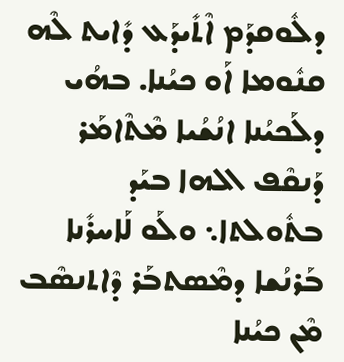ܕܠܽܘܩܕܰܡ ܐܶܬܺܝܕܰܥ ܕܺܐܝܬ ܠܶܗ ܩܢܽܘܡܐ ܐܰܘ ܟܝܳܢܐ. ܒܗܳܝ ܕܠܰܟܝܳܢܐ ܐܢܳܫܳܝܐ ܡܶܬܶܐܡܰܪ ܕܰܢܩܶܦ ܐܠܗܐ ܒܝܰܕ ܒܬܽܘܠܬܐ܆ ܘܠܰܘ ܠܰܐܚܪܺܢܐ ܒܰܪܢܳܫܐ ܕܡܶܣܬܒܰܪ ܕܶܐܬܢܣܶܒ ܡܶܢ ܟܝܳܢܐ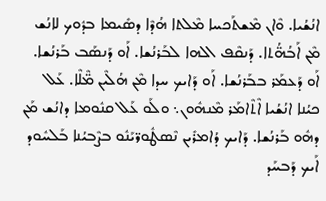ܐܢܳܫܳܝܐ. ܘܶܐܢ ܡܶܫܬܰܟܚܐ ܡܶܠܬܐ ܗܳܕܶܐ ܕܣܺܝܡܐ ܒܕܽܘܟ ܠܐܢܳܫ ܡܶܢ ܐܰܒܳܗ̈ܳܬܐ. ܕܰܢܩܶܦ ܐܠܗܐ ܠܒܰܪܢܳܫܐ. ܐܰܘ ܕܰܢܣܰܒ ܒܰܪܢܳܫܐ. ܐܰܘ ܕܰܥܡܰܪ ܒܒܰܪܢܳܫܐ. ܐܰܘ ܕܰܐܝܟ ܚܕܐ ܡܶܢ ܗܳܠܶܝܢ ܡ̈ܶܠܶܐ. ܥܰܠ ܟܝܳܢܐ ܐܢܳܫܳܝܐ ܐܶܬܶܐܡܰܪ ܡܶܢܗܽܘܢ܆ ܘܠܰܘ ܥܰܠ ܩܢܽܘܡܐ ܕܐܢܳܫ ܡܰܢ ܕܗܽܘ ܒܰܪܢܳܫܐ. ܕܰܐܝܟ ܕܳܐܡܪܺܝܢ ܢܶܣܛܽܘܪ̈ܝܰܢܽܘ ܒܨܶܒܝܳܢܐ ܒܰܠܚܽܘܕ ܐܰܝܟ ܕܰܒܚܰܕ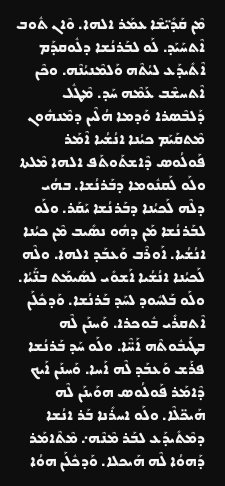ܡܶܢ ܩܰܕܺܝ̈ܫܶܐ ܥܡܰܪ ܐܠܗܐ. ܘܶܐܢ ܬܽܘܒ ܐܶܬܚܰܝܰܕ. ܠܰܘ ܠܒܰܪܢܳܫܐ ܕܠܽܘܩܕܰܡ ܐܶܬܺܝܕܰܥ ܠܝܳܬܶܗ ܘܰܠܡܶܢܝܳܢܶܗ. ܘܟܶܢ ܐܶܬܚܫܶܒ ܥܰܡܶܗ ܚܰܕ. ܡܶܛܽܠ ܕܰܠܒܶܣܪܐ ܘܰܕܡܐ ܗܳܠܶܝܢ ܕܡܶܢܗܽܘܢ ܡܶܬܩܰܝܰܡ ܟܝܳܢܐ ܐܢܳܫܳܝܐ ܐܶܡܰܪ ܦܰܘܠܳܘܣ ܕܶܐܫܬܰܘܬܰܦ ܐܠܗܐ ܡܶܠܬܐ ܘܠܰܘ ܠܰܩܢܽܘܡܐ ܕܒܰܪܢܳܫܐ. ܒܗܳܝ ܕܠܶܗ ܠܰܟܝܳܢܐ ܕܒܰܪܢܳܫܐ ܝܰܩܰܪ. ܘܠܰܘ ܠܒܰܪܢܳܫܐ ܡܰܢ ܕܗܽܘ ܢܣܺܝܒ ܡܶܢ ܟܝܳܢܐ ܐܢܳܫܳܝܐ. ܐܰܘܪܶܒ ܘܰܥܒܰܕ ܐܠܗܐ. ܘܠܶܗ ܠܰܟܝܳܢܐ ܐܢܳܫܳܝܐ ܐܰܫܘܺܝ ܠܣܺܝܡܰܬ ܒܢ̈ܰܝܳܐ. ܘܠܰܘ ܒܰܠܚܽܘܕ ܠܚܰܕ ܒܰܪܢܳܫܐ. ܘܰܕܟܽܠܰܢ ܐܶܬܩܪܺܝ ܒܽܘܟܪܐ. ܘܰܚܢܰܢ ܠܶܗ ܒܛܰܝܒܽܘܬܶܗ ܐܰܚ̈ܶܐ. ܘܠܰܘ ܚܰܕ ܒܰܪܢܳܫܐ ܦܪܰܫ ܘܰܥܒܰܕ ܠܶܗ ܐܰܚܐ. ܘܰܚܢܰܢ ܐܰܝܟ ܕܶܐܡܰܪ ܦܰܘܠܳܘܣ ܗܘܰܝܢܰܢ ܠܶܗ ܗܰܝܟ̈ܠܶܐ. ܘܠܰܘ ܐܚܪܺܢܐ ܒܰܪ ܐܢܳܫܐ ܕܡܶܬܺܝܕܰܥ ܠܒܰܪ ܡܶܢܶܗ܇ ܡܶܬܶܐܡܰܪ ܕܰܗܘܳܐ ܠܶܗ ܗܰܝܟܠܐ. ܘܰܕܟܽܠܰܢ ܗܘܳܐ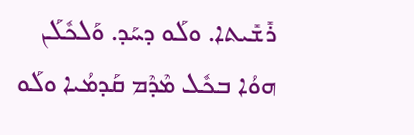ܪܺܫܺܝܬܐ. ܘܠܰܘ ܕܚܰܕ. ܘܰܠܟܽܠܰܢ ܗܘܳܐ ܒܟܽܠ ܡܶܕܶܡ ܩܰܕܡܳܝܐ ܘܠܰܘ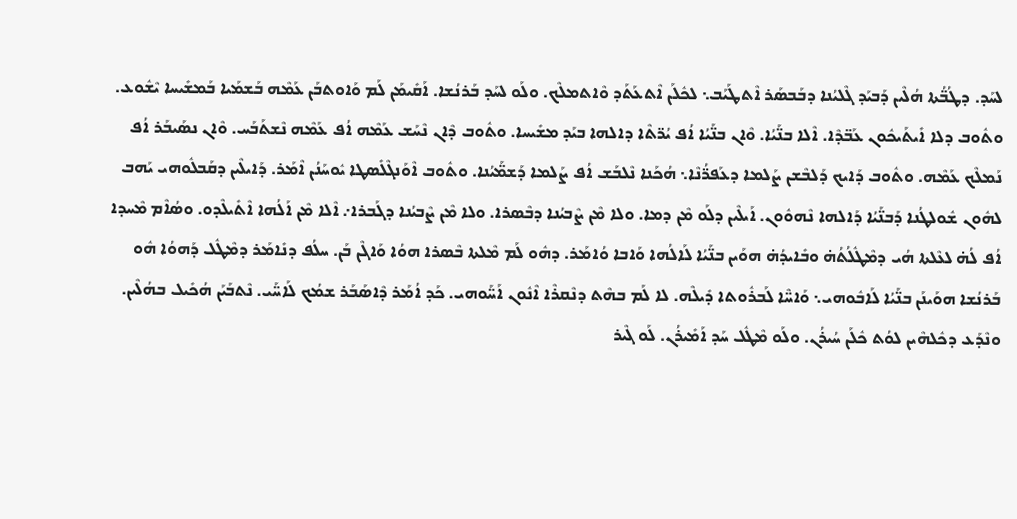ܠܚܰܕ. ܕܛܳܒ̈ܳܬܐ ܗܳܠܶܝܢ ܕܰܒܝܰܕ ܓܶܠܝܳܢܐ ܕܒܰܒܣܰܪ ܐܶܬܛܰܝܰܒ܆ ܠܟܽܠܰܢ ܐܶܬܥܰܬܰܕ ܘܶܐܬܡܠܶܟ. ܘܠܰܘ ܠܚܰܕ ܒܰܪܢܳܫܐ. ܐܰܩܺܝܡܰܢ ܠܰܡ ܘܰܐܘܬܒܰܢ ܥܰܡܶܗ ܒܰܫܡܰܝܐ ܒܰܡܫܺܝܚܐ ܝܶܫܽܘܥ. ܘܬܽܘܒ ܕܠܐ ܐܺܝܬܰܝܟܽܘܢ ܥܰܒ̈ܕܶܐ. ܐܶܠܐ ܒܢ̈ܰܝܳܐ. ܘܶܐܢ ܒܢ̈ܰܝܳܐ ܐܳܦ ܝܳܪ̈ܬܶܐ ܕܐܠܗܐ ܒܝܰܕ ܡܫܺܝܚܐ. ܘܬܽܘܒ ܕܶܐܢ ܢܶܚܰܫ ܥܰܡܶܗ ܐܳܦ ܥܰܡܶܗ ܢܶܫܬܰܒܰܚ. ܘܶܐܢ ܢܣܰܝܒܰܪ ܐܳܦ ܢܰܡܠܶܟ ܥܰܡܶܗ. ܘܬܽܘܒ ܕܰܐܝܟ ܕܰܠܒܶܫܢ ܨܰܠܡܐ ܕܥܰܦܪ̈ܳܢܶܐ܆ ܗܳܟܰܢܐ ܢܶܠܒܰܫ ܐܳܦ ܨܰܠܡܐ ܕܰܫܡ̈ܰܝܳܢܐ. ܘܬܽܘܒ ܐܶܘܰܢܓܶܠܺܣܛܐ ܝܽܘܚܰܢܳܢ ܐܶܡܰܪ. ܕܰܐܝܠܶܝܢ ܕܩܰܒܠܽܘܗܝ ܝܰܗܒ ܠܗܽܘܢ ܫܽܘܠܛܳܢܐ ܕܰܒܢ̈ܰܝܳܐ ܕܰܐܠܗܐ ܢܶܗܘܽܘܢ. ܐܰܝܠܶܝܢ ܕܠܰܘ ܡܶܢ ܕܡܐ. ܘܠܐ ܡܶܢ ܨܶܒܝܳܢܐ ܕܒܶܣܪܐ. ܘܠܐ ܡܶܢ ܨܶܒܝܳܢܐ ܕܓܰܒܪܐ܇ ܐܶܠܐ ܡܶܢ ܐܰܠܳܗܐ ܐܶܬܺܝܠܶܕܘ. ܘܣܳܐܶܡ ܡܶܚܕܐ ܐܳܦ ܠܳܗ̇ ܠܥܶܠܬܐ ܗܳܝ ܕܡܶܛܽܠܳܬܳܗ̇ ܘܒܺܐܝܕܳܗ̇ ܗܘܰܝܢ ܒܢ̈ܰܝܳܐ ܠܰܐܠܳܗܐ ܘܰܐܒܐ ܘܳܐܡܰܪ. ܕܗܽܘ ܠܰܡ ܡܶܠܬܐ ܒܶܣܪܐ ܗܘܳܐ ܘܰܐܓܶܢ ܒܰܢ. ܚܠܳܦ ܕܢܺܐܡܰܪ ܕܡܶܛܽܠ ܕܰܗܘܳܐ ܗܽܘ ܒܰܪܢܳܫܐ ܗܘܰܝܢܰܢ ܒܢ̈ܰܝܳܐ ܠܰܐܒܽܘܗܝ܆ ܘܰܐܚ̈ܶܐ ܠܰܒܪܽܘܬܐ ܕܺܝܠܶܗ. ܠܐ ܠܰܡ ܒܗܶܬ ܕܢܶܩܪܶܐ ܐܶܢܽܘܢ ܐܰܚ̈ܰܘܗܝ. ܟܰܕ ܐܳܡܰܪ ܕܶܐܣܰܒܰܪ ܫܡܳܟ ܠܰܐܚ̈ܰܝ. ܢܶܬܒܰܝܰܢ ܗܳܟܺܝܠ ܒܗܳܠܶܝܢ. ܘܢܶܕܰܥ ܕܟܽܠܗܶܝܢ ܠܘܳܬ ܟܽܠܰܢ ܚܳܝܪܳܢ. ܘܠܰܘ ܡܶܛܽܠ ܚܰܕ ܐܰܡܺܝܪܳܢ. ܠܰܘ ܓܶܝܪ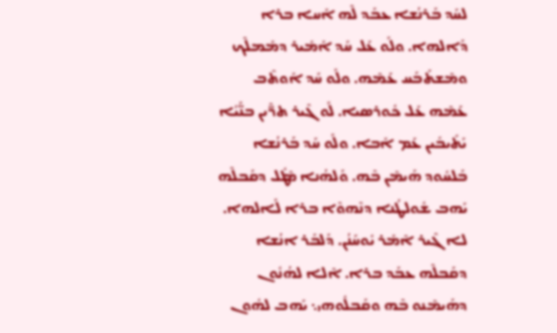ܠܚܰܕ ܒܰܪܢܳܫܐ ܥܒܰܕ ܠܶܗ ܐܰܚܐ ܒܪܐ ܕܰܐܠܗܐ. ܘܠܰܘ ܥܰܠ ܚܰܕ ܐܰܡܺܝܪ ܕܡܰܡܠܶܟ ܘܡܶܫܬܰܒܰܚ ܥܰܡܶܗ. ܘܠܰܘ ܚܰܕ ܐܰܘܬܶܒ ܥܰܡܶܗ ܥܰܠ ܟܽܘܪܣܝܐ. ܠܰܘ ܓܶܝܪ ܬܪ̈ܶܝܢ ܒܢ̈ܰܝܳܐ ܝܰܬܺܝܒܺܝܢ ܥܰܡ ܐܰܒܐ. ܘܠܰܘ ܚܰܕ ܒܰܪܢܳܫܐ ܒܰܠܚܽܘܕ ܗܰܝܡܶܢ ܒܶܗ. ܘܰܠܗܳܢܐ ܡܶܛܽܠ ܕܩܰܒܠܶܗ ܝܰܗܒ ܫܽܘܠܛܳܢܐ ܕܢܶܗܘܶܐ ܒܪܐ ܠܰܐܠܗܐ. ܠܐ ܓܶܝܪ ܐܶܡܰܪ ܝܽܘܚܰܢܳܢ. ܕܰܠܒܰܪ ܐܢܳܫܐ ܕܩܰܒܠܶܗ ܥܒܰܕ ܒܪܐ. ܐܶܠܐ ܠܗܳܢܽܘܢ ܕܗܰܝܡܶܢܘ ܒܶܗ ܘܩܰܒܠܽܘܗܝ܆ ܝܰܗܒ ܠܗܽܘܢ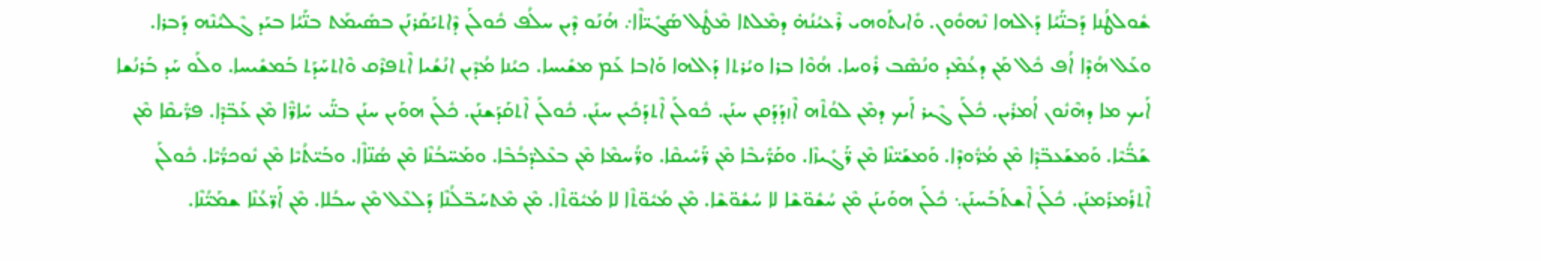ܫܽܘܠܛܳܢܐ ܕܰܒܢ̈ܰܝܳܐ ܕܰܐܠܗܐ ܢܶܗܘܽܘܢ. ܘܺܐܝܬܰܘܗܝ ܪܶܥܝܳܢܳܗ̇ ܕܡܶܠܬܐ ܡܶܛܽܠ ܣܰܓܺܝ̈ܐܶܐ܇ ܗܳܢܰܘ ܕܶܝܢ ܚܠܳܦ ܟܽܘܠܰܢ ܕܶܐܬܝܰܩܰܪܢܰܢ ܒܣܺܝܡܰܬ ܒܢ̈ܰܝܳܐ ܒܝܰܕ ܓܶܠܝܳܢܶܗ ܕܰܒܪܐ. ܘܥܰܠ ܗܳܕܶܐ ܐܳܦ ܟܽܠ ܡܰܢ ܕܥܳܡܶܕ ܘܢܳܣܶܒ ܪܽܘܚܐ. ܗܳܘܶܐ ܒܪܐ ܘܝܳܪܬܐ ܕܰܐܠܗܐ ܘܰܐܒܐ ܥܰܡ ܡܫܺܝܚܐ. ܟܝܳܢܐ ܡܳܕܶܝܢ ܐܢܳܫܳܝܐ ܐܶܬܦܪܶܩ ܘܶܐܬܚܰܕܰܬ ܒܰܡܫܺܝܚܐ. ܘܠܰܘ ܚܰܕ ܒܰܪܢܳܫܐ ܐܰܝܟ ܡܐ ܕܗܶܢܽܘܢ ܐܳܡܪܺܝܢ. ܟܽܠܰܢ ܓܶܝܪ ܐܰܝܟ ܕܡܶܢ ܠܘܳܬܶܗ ܐܶܙܕܰܕܰܩܢ ܚܢܰܢ. ܟܽܘܠܰܢ ܐܶܬܕܰܟܺܝܢ ܚܢܰܢ. ܟܽܘܠܰܢ ܐܶܬܩܰܕܰܫܢܰܢ. ܟܽܠܰܢ ܗܘܰܝܢ ܚܢܰܢ ܒܢ̈ܰܝ ܚܺܐܪ̈ܶܐ ܡܶܢ ܥܰܒ̈ܕܶܐ. ܦܪ̈ܺܝܩܶܐ ܡܶܢ ܫܰܒ̈ܳܝܶܐ. ܘܰܡܫܰܥܒ̈ܕܶܐ ܡܶܢ ܡܳܪ̈ܽܘܕܶܐ. ܘܰܡܫܰܝ̈ܢܶܐ ܡܶܢ ܪ̈ܰܓܺܝܙܶܐ. ܘܩܰܪ̈ܺܝܒܶܐ ܡܶܢ ܪ̈ܰܚܺܝܩܶܐ. ܘܪ̈ܳܚܡܶܐ ܡܶܢ ܒܥܶܠܕ̈ܒܳܒܶܐ. ܘܡܰܚ̈ܒܳܢܶܐ ܡܶܢ ܣܳܢ̈ܐܶܐ. ܘܒܰܝ̈ܬܳܝܶܐ ܡܶܢ ܢܽܘܟܪ̈ܳܝܶܐ. ܟܽܘܠܰܢ ܐܶܬܪܰܡܪܰܡܢܰܢ. ܟܽܠܰܢ ܐܶܫܬܰܒܰܚܢܰܢ܆ ܟܽܠܰܢ ܗܘܰܝܢܰܢ ܡܶܢ ܚܳܫܽܘ̈ܫܶܐ ܠܐ ܚܳܫܽܘ̈ܫܶܐ. ܡܶܢ ܡܳܝܽܘ̈ܬܶܐ ܠܐ ܡܳܝܽܘ̈ܬܶܐ. ܡܶܢ ܡܶܬܚܰܒ̈ܠܳܢܶܐ ܕܰܠܥܶܠ ܡܶܢ ܚܒܳܠܐ. ܡܶܢ ܐܰܪ̈ܥܳܢܶܐ ܫܡܰܝ̈ܳܢܶܐ.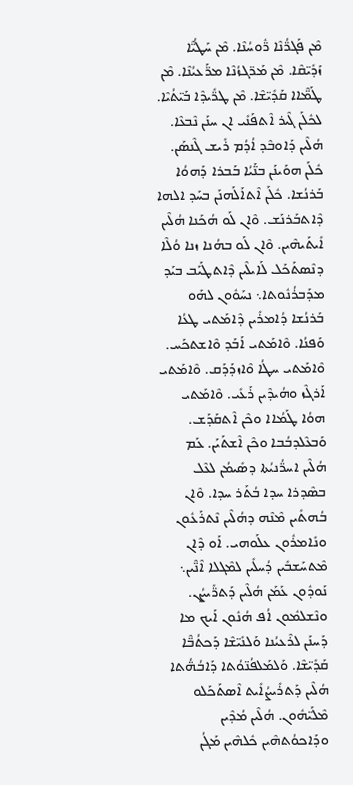ܡܶܢ ܦܰܓܪ̈ܳܢܶܐ ܪ̈ܽܘܚܳܢܶܐ. ܡܶܢ ܚܰܛܳܝ̈ܶܐ ܙܰܕܺܝ̈ܩܶܐ. ܡܶܢ ܡܰܪ̈ܓܙܳܢܶܐ ܡܪ̈ܰܥܝܳܢܶܐ. ܡܶܢ ܛܰܡ̈ܶܐܐ ܩܰܕܺܝ̈ܫܶܐ. ܡܶܢ ܛܪ̈ܺܝܕܶܐ ܒܰܝ̈ܬܳܝܶܐ. ܠܟܽܠܰܢ ܓܶܝܪ ܐܶܬܦܰܢܺܝ ܐܢ ܚܢܰܢ ܢܶܒܥܶܐ. ܗܳܠܶܝܢ ܕܰܐܘܒܶܕ ܐܳܕܳܡ ܪܺܝܫ ܓܶܢܣܰܢ. ܟܽܠܰܢ ܗܘܰܝܢܰܢ ܒܢ̈ܰܝܳܐ ܒܰܒܪܐ ܕܰܗܘܳܐ ܒܰܪܢܳܫܐ. ܟܽܠܰܢ ܐܶܬܐܰܠܰܗܢܰܢ ܒܚܰܕ ܐܠܗܐ ܕܶܐܬܒܰܪܢܰܫ. ܘܶܐܢ ܠܰܘ ܗܳܟܰܢܐ ܗܳܠܶܝܢ ܐܺܝܬܰܝܗܶܝܢ. ܘܶܐܢ ܠܰܘ ܒܗܳܢܐ ܙܢܐ ܘܳܠܶܐ ܕܢܶܣܬܰܟܰܠ ܠܰܐܝܠܶܝܢ ܕܶܐܬܛܰܝܰܒ ܒܝܰܕ ܡܕܰܒܪܳܢܽܘܬܐ܆ ܢܚܰܘܽܘܢ ܠܗܰܘ ܒܰܪܢܳܫܐ ܕܳܐܡܪܺܝܢ ܕܶܐܡܰܬܝ ܛܥܳܐ ܘܰܦܢܳܐ. ܘܶܐܡܰܬܝ ܐܰܒܰܕ ܘܶܐܫܬܟܰܚ. ܘܶܐܡܰܬܝ ܚܛܳܐ ܘܶܐܙܕܰܕܰܩ. ܘܶܐܡܰܬܝ ܐܰܪܓܶܙ ܘܗܳܝܕܶܝܢ ܪܰܥܺܝ. ܘܶܐܡܰܬܝ ܗܘܳܐ ܛܰܡܳܐܐ ܘܟܶܢ ܐܶܬܩܰܕܰܫ. ܘܰܒܥܶܠܕܒܳܒܐ ܘܟܶܢ ܐܶܫܬܰܝܰܢ. ܥܰܡ ܗܳܠܶܝܢ ܐܚܪ̈ܳܢܝܳܬܐ ܕܣܺܝܡܳܢ ܠܥܶܠ ܒܣܶܕܪܐ ܚܕܐ ܒܳܬܰܪ ܚܕܐ. ܘܶܐܢ ܒܳܗܬܺܝܢ ܡܶܢܶܗ ܕܗܳܠܶܝܢ ܢܶܬܪܰܥܽܘܢ ܘܢܺܐܡܪܽܘܢ ܥܠܰܘܗܝ. ܐܰܘ ܕܶܐܢ ܡܶܬܚܰܫܒܺܝܢ ܕܳܚܠܺܝܢ ܠܡܶܓܠܐ ܐܶܢ̈ܶܝܢ܆ ܢܰܘܕܽܘܢ ܥܰܡܰܢ ܗܳܠܶܝܢ ܕܰܬܪ̈ܺܝܨܳܢ. ܘܢܶܫܠܡܽܘܢ ܐܳܦ ܗܳܢܽܘܢ ܐܰܝܟ ܡܐ ܕܰܚܢܰܢ ܠܪܶܥܝܳܢܐ ܘܰܠܢܺܝ̈ܫܶܐ ܕܰܟܬܳܒ̈ܶܐ ܩܰܕܺܝ̈ܫܶܐ. ܘܰܠܡܰܠܦܳܢ̈ܘܳܬܐ ܕܰܐܒܳܗ̈ܳܬܐ ܗܳܠܶܝܢ ܕܰܬܪܺܝܨܳܐܺܝܬ ܐܶܣܬܰܟܰܠܘ ܡܶܠܰܝ̈ܗܽܘܢ. ܗܳܠܶܝܢ ܡܳܕܶܝܢ ܘܕܰܐܟܘܳܬܗܶܝܢ ܟܽܠܗܶܝܢ ܡܰܓܳܢ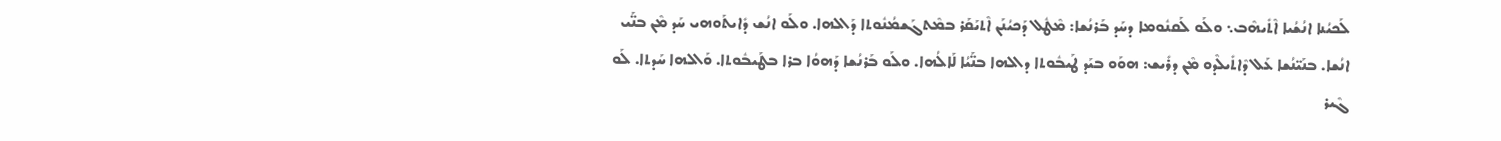ܠܰܟܝܳܢܐ ܐܢܳܫܳܝܐ ܐܶܬܺܝܗܶܒ܆ ܘܠܰܘ ܠܰܩܢܽܘܡܐ ܕܚܰܕ ܒܰܪܢܳܫܐ: ܡܶܛܽܠ ܕܰܟܝܳܢܰܢ ܐܶܬܝܰܩܰܪ ܒܡܶܬܓܰܫܡܳܢܽܘܬܐ ܕܰܐܠܗܐ. ܘܠܰܘ ܐܢܳܫ ܕܺܐܝܬܰܘܗܝ ܚܰܕ ܡܶܢ ܒܢ̈ܰܝ ܐܢܳܫܐ. ܒܢܰܝ̈ܢܳܫܐ ܥܰܠ ܕܶܐܬܺܝܠܶܕܘ ܡܶܢ ܕܪܺܝܫ: ܗܘܰܘ ܒܝܰܕ ܛܰܝܒܽܘܬܐ ܕܐܠܗܐ ܒܢ̈ܰܝܳܐ ܠܰܐܠܳܗܐ. ܘܠܰܘ ܒܰܪܢܳܫܐ ܕܰܗܘܳܐ ܒܪܐ ܒܛܰܝܒܽܘܬܐ. ܘܰܐܠܗܐ ܚܰܕܬܐ. ܠܰܘ ܓܶܝܪ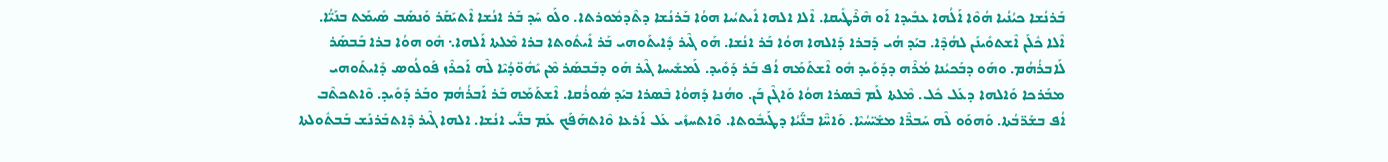ܒܰܪܢܳܫܐ ܟܝܳܢܳܝܐ ܗܳܘܶܐ ܐܰܠܳܗܐ ܥܒܺܝܕܐ ܐܰܘ ܗܶܪܶܛܺܝܩܐ. ܐܶܠܐ ܐܠܗܐ ܐܺܝܬܝܳܝܐ ܗܘܳܐ ܒܰܪܢܳܫܐ ܕܬܶܕܡܽܘܪܬܐ. ܘܠܰܘ ܚܰܕ ܒܰܪ ܐܢܳܫܐ ܐܶܬܝܰܩܰܪ ܘܰܢܣܰܒ ܣܺܝܡܰܬ ܒܢܰܝ̈ܳܐ. ܐܶܠܐ ܟܽܠܰܢ ܐܶܫܬܘܺܝܢܰܢ ܠܗܳܕܶܐ. ܒܝܰܕ ܗܳܝ ܕܰܒܪܐ ܕܰܐܠܗܐ ܗܘܳܐ ܒܰܪ ܐܢܳܫܐ. ܗܰܘ ܓܶܝܪ ܕܺܐܝܬܰܘܗܝ ܒܰܪ ܐܺܝܬܽܘܬܐ ܒܪܐ ܡܶܠܬܐ ܐܰܠܗܐ܆ ܗܽܘ ܗܘܳܐ ܒܪܐ ܒܰܒܣܰܪ ܠܰܐܒܪܳܗܳܡ. ܘܗܰܘ ܕܒܰܟܝܳܢܐ ܡܳܪܶܗ ܕܕܰܘܺܝܕ ܗܽܘ ܐܶܫܬܰܡܰܗ ܐܳܦ ܒܰܪ ܕܰܘܺܝܕ. ܠܰܡܫܺܝܚܐ ܓܶܝܪ ܗܰܘ ܕܒܰܒܣܰܪ ܡܶܢ ܝܺܗܽܘ̈ܕܳܝܶܐ ܠܶܗ ܐܰܟܪܶܙ ܦܰܘܠܳܘܣ ܕܺܐܝܬܰܘܗܝ ܡܒܰܪܟܐ ܘܰܐܠܗܐ ܕܥܰܠ ܟܽܠ. ܡܶܠܬܐ ܠܰܡ ܒܶܣܪܐ ܗܘܳܐ ܘܰܐܓܶܢ ܒܰܢ. ܘܗܳܢܐ ܕܰܗܘܳܐ ܒܶܣܪܐ ܒܝܰܕ ܣܽܘܪܳܩܐ. ܐܶܫܬܰܡܰܗ ܒܰܪ ܐܰܒܪܳܗܳܡ ܘܒܰܪ ܕܰܘܺܝܕ. ܘܶܐܬܟܬܶܒ ܐܳܦ ܒܫܰܪ̈ܒܳܬܐ. ܘܰܗܘܰܘ ܠܶܗ ܚܰܒܪ̈ܶܐ ܡܫܺܝ̈ܚܳܝܶܐ. ܘܰܐܚ̈ܶܐ ܒܢ̈ܰܝܳܐ ܕܛܰܝܒܽܘܬܐ. ܘܶܐܬܚܙܺܝ ܥܰܠ ܐܰܪܥܐ ܘܶܐܬܗܰܦܰܟ ܥܰܡ ܒܢ̈ܰܝ ܐܢܳܫܐ. ܐܠܗܐ ܓܶܝܪ ܕܶܐܬܒܰܪܢܰܫ ܒܰܒܬܽܘܠܬܐ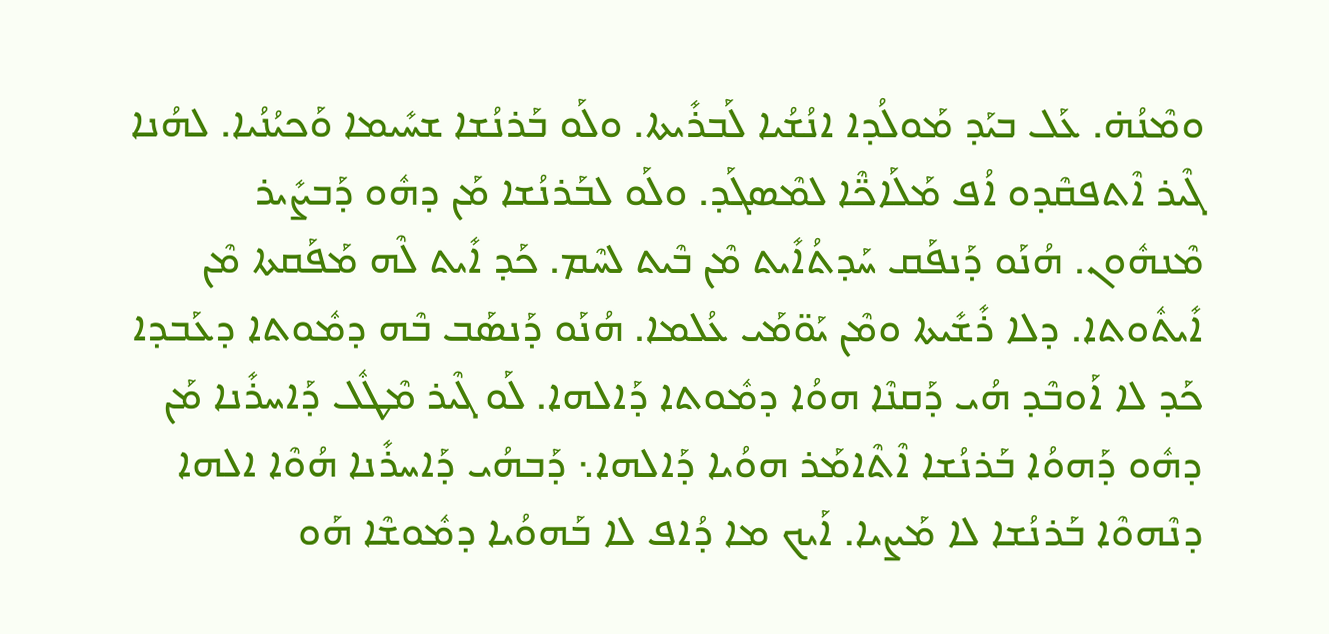ܘܡܶܢܳܗ̇. ܥܰܠ ܒܝܰܕ ܡܰܘܠܳܕܐ ܐܢܳܫܳܝܐ ܠܰܒܪܺܝܬܐ. ܘܠܰܘ ܒܰܪܢܳܫܐ ܫܚܺܝܡܐ ܘܰܟܝܳܢܳܝܐ. ܠܗܳܢܐ ܓܶܝܪ ܐܶܬܦܩܶܕܘ ܐܳܦ ܡܰܠܰܐܟ̈ܶܐ ܠܡܶܣܓܰܕ. ܘܠܰܘ ܠܒܰܪܢܳܫܐ ܡܰܢ ܕܗܽܘ ܕܰܒܨܺܝܪ ܡܶܢܗܽܘܢ. ܗܳܢܰܘ ܕܰܢܦܰܩ ܚܰܕܬܳܐܺܝܬ ܡܶܢ ܒܶܝܬ ܠܚܶܡ. ܟܰܕ ܐܺܝܬ ܠܶܗ ܡܰܦܰܩܬܐ ܡܶܢ ܐܺܝܬܽܘܬܐ. ܕܠܐ ܪܺܫܺܝܬܐ ܘܡܶܢ ܝܰܘ̈ܡܰܝ ܥܳܠܡܐ. ܗܳܢܰܘ ܕܰܢܣܰܒ ܒܶܗ ܕܡܽܘܬܐ ܕܥܰܒܕܐ ܟܰܕ ܠܐ ܐܰܘܒܶܕ ܗܳܝ ܕܰܩܢܶܐ ܗܘܳܐ ܕܡܽܘܬܐ ܕܰܐܠܗܐ. ܠܰܘ ܓܶܝܪ ܡܶܛܽܠ ܕܰܐܚܪܺܢܐ ܡܰܢ ܕܗܽܘ ܕܰܗܘܳܐ ܒܰܪܢܳܫܐ ܐܶܬܶܐܡܰܪ ܗܘܳܝܐ ܕܰܐܠܗܐ܆ ܕܰܒܗܳܝ ܕܰܐܚܪܺܢܐ ܗܳܘܶܐ ܐܠܗܐ ܕܢܶܗܘܶܐ ܒܰܪܢܳܫܐ ܠܐ ܡܰܨܝܐ. ܐܰܝܟ ܡܐ ܕܳܐܦ ܠܐ ܒܰܗܘܳܝܐ ܕܡܽܘܫܶܐ ܗܰܘ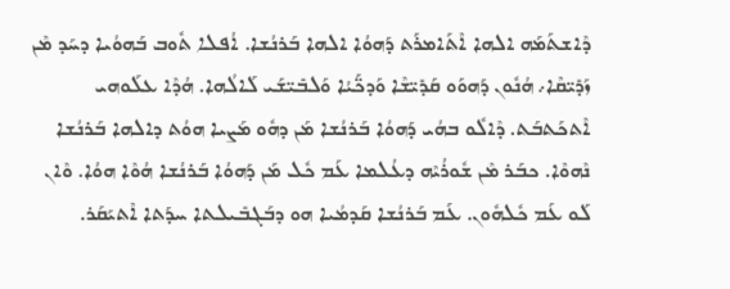ܕܶܐܫܬܰܡܰܗ ܐܠܗܐ ܐܶܬܰܐܡܪܰܬ ܕܰܗܘܳܐ ܐܠܗܐ ܒܰܪܢܳܫܐ. ܐܳܦܠܐ ܬܽܘܒ ܒܰܗܘܳܝܐ ܕܚܰܕ ܡܶܢ ܙܰܕܺܝ̈ܩܶܐ܇ ܗܳܢܽܘܢ ܕܰܗܘܰܘ ܩܰܕܺܝ̈ܫܶܐ ܘܰܕܟ̈ܰܝܳܐ ܘܰܠܒܺܝ̈ܫܰܝ ܠܰܐܠܳܗܐ. ܗܳܕܶܐ ܥܠܰܘܗܝ ܐܶܬܟܰܬܒܰܬ. ܕܶܐܠܽܘ ܒܗܳܝ ܕܰܗܘܳܐ ܒܰܪܢܳܫܐ ܡܰܢ ܕܗܽܘ ܡܰܨܝܐ ܗܘܳܬ ܕܐܠܗܐ ܒܰܪܢܳܫܐ ܢܶܗܘܶܐ. ܟܒܰܪ ܡܶܢ ܫܽܘܪܳܝܶܗ ܕܥܳܠܡܐ ܥܰܡ ܟܽܠ ܡܰܢ ܕܰܗܘܳܐ ܒܰܪܢܳܫܐ ܗܳܘܶܐ ܗܘܳܐ. ܘܶܐܢ ܠܰܘ ܥܰܡ ܟܽܠܗܽܘܢ. ܥܰܡ ܒܰܪܢܳܫܐ ܩܰܕܡܳܝܐ ܗܘ ܕܒܰܓܒܺܝܠܬܐ ܚܕܰܬܐ ܐܶܬܝܰܩܰܪ.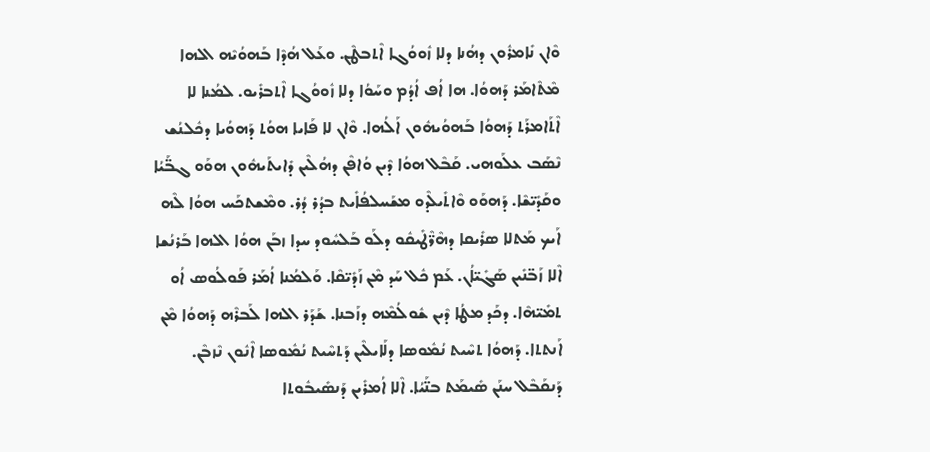ܘܶܐܢ ܢܺܐܡܪܽܘܢ ܕܗܳܢܐ ܕܠܐ ܙܽܘܘܳܓܐ ܐܶܬܒܛܶܢ. ܘܥܰܠ ܗܳܕܶܐ ܒܰܗܘܳܝܶܗ ܐܠܗܐ ܡܶܬܶܐܡܰܪ ܕܰܗܘܳܐ. ܗܐ ܐܳܦ ܐܳܕܳܡ ܘܚܰܘܳܐ ܕܠܐ ܙܽܘܘܳܓܐ ܐܶܬܒܪܺܝܘ. ܠܡܳܢܐ ܠܐ ܐܶܬܰܐܡܪܰܬ ܕܰܗܘܳܐ ܒܰܗܘܳܝܗܽܘܢ ܐܰܠܳܗܐ. ܘܶܐܢ ܠܐ ܦܰܐܝܐ ܗܘܳܬ ܕܰܗܘܳܝܐ ܕܟܽܠܢܳܫ ܢܶܣܰܒ ܥܠܰܘܗܝ. ܩܰܒܶܠ ܗܘܳܐ ܕܶܝܢ ܘܳܐܦܶܢ ܕܗܳܠܶܝܢ ܕܺܐܝܬܰܝܗܽܘܢ ܗܘܰܘ ܓܒ̈ܰܝܳܐ ܘܩܰܕܺܝ̈ܫܶܐ. ܕܰܗܘܰܘ ܘܶܐܬܺܝܠܶܕܘ ܡܫܰܚܠܦܳܐܺܝܬ ܒܕܳܪ ܕܳܪ. ܘܡܶܫܬܟܰܚ ܗܘܳܐ ܠܶܗ ܐܰܝܟ ܡܰܬܠܐ ܣܪܺܝܩܐ ܕܗܶܪ̈ܶܛܺܝܩܽܘ ܕܠܰܘ ܒܰܠܚܽܘܕ ܚܕܐ ܙܒܰܢ ܗܘܳܐ ܐܠܗܐ ܒܰܪܢܳܫܐ ܐܶܠܐ ܙܰܒ̈ܢܺܝܢ ܣܰܓܺܝ̈ܐܳܢ. ܥܰܡ ܟܽܠ ܚܰܕ ܡܶܢ ܙܰܕܺܝ̈ܩܶܐ. ܘܰܠܡܳܢܐ ܐܳܡܰܪ ܦܰܘܠܳܘܣ ܐܳܘ ܬܡܺܝ̈ܗܶܐ. ܕܟܰܕ ܡܛܳܐ ܕܶܝܢ ܫܽܘܠܳܡܶܗ ܕܙܰܒܢܐ. ܫܰܕܰܪ ܐܠܗܐ ܠܰܒܪܶܗ ܕܰܗܘܳܐ ܡܶܢ ܐܰܢܬܬܐ. ܕܰܗܘܳܐ ܬܚܶܝܬ ܢܳܡܽܘܣܐ ܕܠܰܐܝܠܶܝܢ ܕܰܬܚܶܝܬ ܢܳܡܽܘܣܐ ܐܶܢܽܘܢ ܢܶܙܒܶܢ. ܕܰܢܩܰܒܶܠ ܚܢܰܢ ܣܺܝܡܰܬ ܒܢ̈ܰܝܳܐ. ܐܶܠܐ ܐܳܡܪܺܝܢ ܕܰܢܣܺܝܒܽܘܬܐ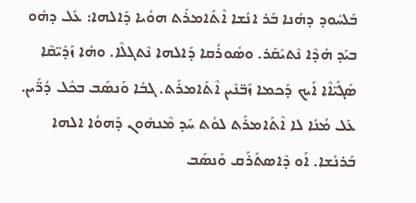ܒܰܠܚܽܘܕ ܕܗܳܢܐ ܒܰܪ ܐܢܳܫܐ ܐܶܬܰܐܡܪܰܬ ܗܘܳܝܐ ܕܰܐܠܗܐ: ܥܰܠ ܕܗܽܘ ܒܝܰܕ ܗܳܕܶܐ ܢܶܬܝܰܩܰܪ. ܘܣܽܘܪܳܩܐ ܕܰܐܠܗܐ ܢܶܬܓܠܶܐ. ܘܗܳܐ ܙܰܕܺܝ̈ܩܶܐ ܣܰܓܺܝ̈ܐܶܐ ܐܰܝܟ ܕܰܟܡܐ ܙܰܒ̈ܢܺܝܢ ܐܶܬܰܐܡܪܰܬ. ܓܒܳܐ ܘܰܢܣܰܒ ܒܟܽܠ ܕܳܪ̈ܺܝܢ. ܥܰܠ ܡܳܢܳܐ ܠܐ ܐܶܬܰܐܡܪܰܬ ܠܘܳܬ ܚܰܕ ܡܶܢܗܽܘܢ ܕܰܗܘܳܐ ܐܠܗܐ ܒܰܪܢܳܫܐ. ܐܰܘ ܕܶܐܣܬܰܪܰܩ ܘܰܢܣܰܒ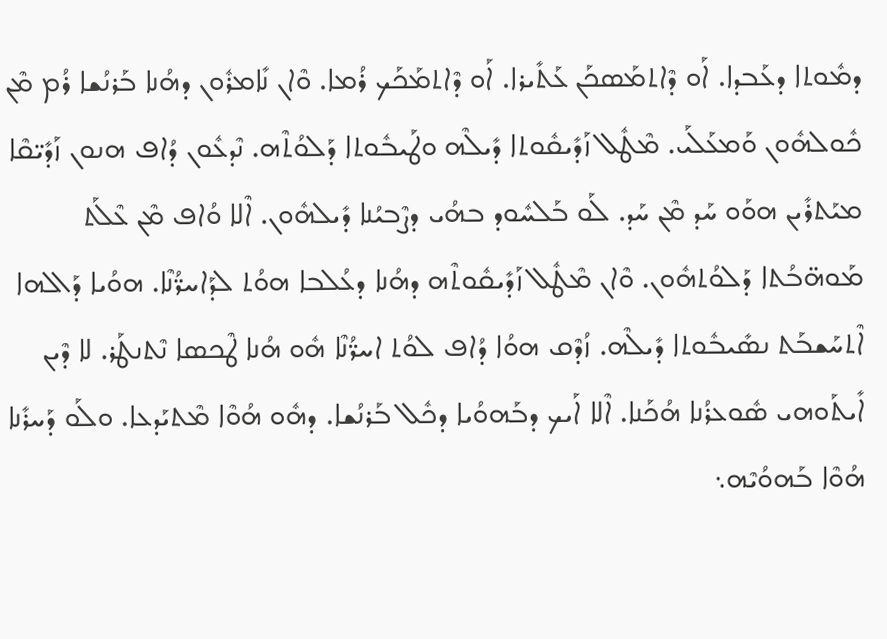ܕܡܽܘܬܐ ܕܥܰܒܕܐ. ܐܰܘ ܕܶܐܬܡܰܣܟܰܢ ܥܰܬܺܝܪܐ. ܐܰܘ ܕܶܐܬܡܰܟܰܟ ܪܳܡܐ. ܘܶܐܢ ܢܺܐܡܪܽܘܢ ܕܗܳܢܐ ܒܰܪܢܳܫܐ ܪܳܡ ܡܶܢ ܟܽܘܠܗܽܘܢ ܘܰܡܥܰܠܰܝ. ܡܶܛܽܠ ܙܰܕܺܝܩܽܘܬܐ ܕܺܝܠܶܗ ܘܛܰܝܒܽܘܬܐ ܕܰܠܘܳܬܶܗ. ܢܶܕܥܽܘܢ ܕܳܐܦ ܗܢܘܢ ܙܰܕܺܝ̈ܩܶܐ ܡܝܰܬܪܺܝܢ ܗܘܰܘ ܚܰܕ ܡܶܢ ܚܰܕ. ܠܰܘ ܒܰܠܚܽܘܕ ܒܗܳܝ ܕܨܶܒܝܳܢܐ ܕܺܝܠܗܽܘܢ. ܐܶܠܐ ܘܳܐܦ ܡܶܢ ܥܶܠܰܬ ܡܰܘܗ̈ܒܳܬܐ ܕܰܠܘܳܬܗܽܘܢ. ܘܶܐܢ ܡܶܛܽܠ ܙܰܕܺܝܩܽܘܬܶܗ ܕܗܳܢܐ ܕܥܳܠܒܐ ܗܘܳܬ ܠܕܰܐܚܪ̈ܳܢܶܐ. ܗܘܳܝܐ ܕܰܐܠܗܐ ܐܶܬܚܰܫܒܰܬ ܢܣܺܝܒܽܘܬܐ ܕܺܝܠܶܗ. ܙܳܕܶܩ ܗܘܳܐ ܕܳܐܦ ܠܘܳܬ ܐܚܪ̈ܳܢܶܐ ܗܽܘ ܗܳܢܐ ܛܶܟܣܐ ܢܶܬܢܛܰܪ. ܠܐ ܕܶܝܢ ܐܺܝܬܰܘܗܝ ܣܽܘܥܪܳܢܐ ܗܳܟܰܢܐ. ܐܶܠܐ ܐܰܝܟ ܕܒܰܗܘܳܝܐ ܕܟܽܠ ܒܰܪܢܳܫܐ. ܕܗܽܘ ܗܳܘܶܐ ܡܶܬܝܰܕܥܐ. ܘܠܰܘ ܕܰܚܪܺܢܐ ܗܳܘܶܐ ܒܰܗܘܳܝܶܗ܆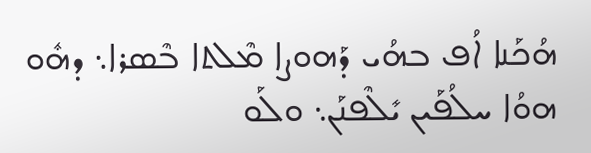ܗܳܟܰܢܐ ܐܳܦ ܒܗܳܝ ܕܰܗܘܨܐ ܡܶܠܬܐ ܒܶܣܪܐ܆ ܕܗܽܘ ܗܘܳܐ ܚܠܳܦܰܝܢ ܝܺܠܶܦܢܰܢ܆ ܘܠܰܘ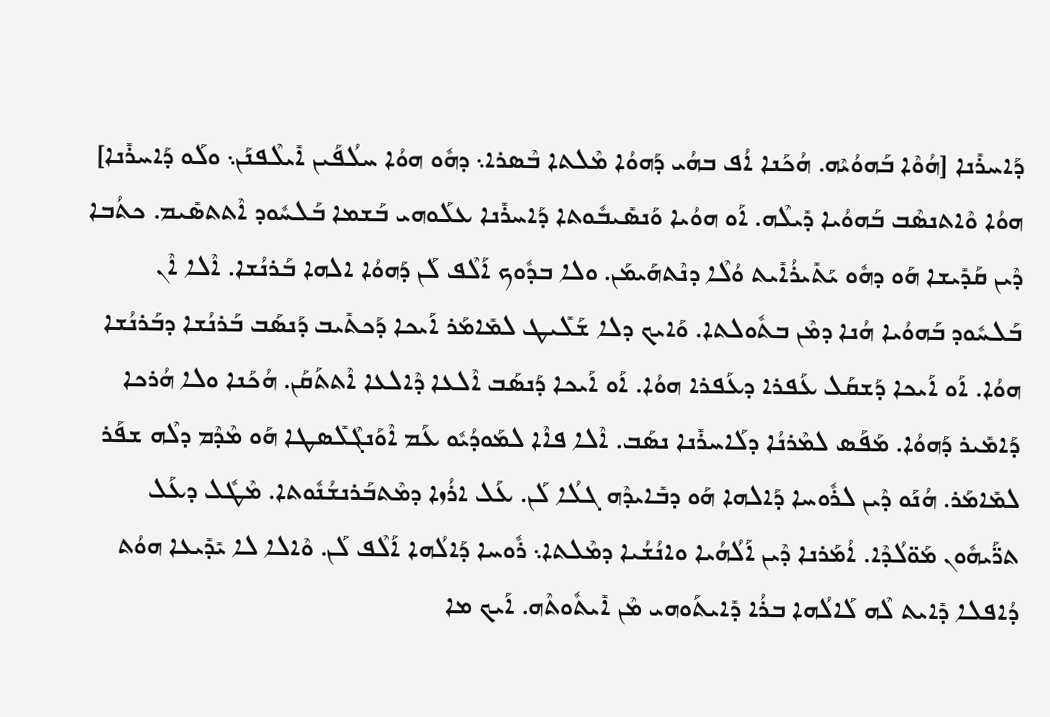ܕܰܐܚܪܺܢܐ [ܗܳܘܶܐ ܒܰܗܘܳܝܶܗ. ܗܳܟܰܢܐ ܐܳܦ ܒܗܳܝ ܕܰܗܘܳܐ ܡܶܠܬܐ ܒܶܣܪܐ܆ ܕܗܽܘ ܗܘܳܐ ܚܠܳܦܰܝܢ ܐܺܝܠܶܦܢܰܢ܆ ܘܠܰܘ ܕܰܐܚܪܺܢܐ] ܗܘܳܐ ܘܶܐܬܢܣܶܒ ܒܰܗܘܳܝܐ ܕܺܝܠܶܗ. ܐܰܘ ܗܘܳܝܐ ܘܰܢܣܺܝܒܽܘܬܐ ܕܰܐܚܪܺܢܐ ܥܠܰܘܗܝ ܒܰܫܡܐ ܒܰܠܚܽܘܕ ܐܶܬܬܣܺܝܡ. ܟܬܳܒܐ ܕܶܝܢ ܩܰܕܺܝܫܐ ܗܰܘ ܕܗܽܘ ܝܰܬܺܝܪܳܐܺܝܬ ܘܳܠܶܐ ܕܢܶܬܗܰܝܡܰܢ. ܘܠܐ ܒܕܽܘܟ ܐܰܠܶܦ ܠܰܢ ܕܰܗܘܳܐ ܐܠܗܐ ܒܰܪܢܳܫܐ. ܐܶܠܐ ܐܶܢ ܒܰܠܚܽܘܕ ܒܰܗܘܳܝܐ ܗܳܢܐ ܕܡܶܢ ܒܬܽܘܠܬܐ. ܘܰܐܝܟ ܕܠܐ ܫܰܠܺܝܛ ܠܡܺܐܡܰܪ ܐܰܝܟܐ ܕܰܟܬܺܝܒ ܕܰܢܣܰܒ ܒܰܪܢܳܫܐ ܕܒܰܪܢܳܫܐ ܗܘܳܐ. ܐܰܘ ܐܰܝܟܐ ܕܰܫܩܰܠ ܥܰܦܪܐ ܕܥܰܦܪܐ ܗܘܳܐ. ܐܰܘ ܐܰܝܟܐ ܕܰܢܣܰܒ ܐܶܠܥܐ ܕܶܐܠܥܐ ܐܶܬܬܰܩܰܢ. ܗܳܟܰܢܐ ܘܠܐ ܗܳܪܟܐ ܕܰܐܡܺܝܪ ܕܰܗܘܳܐ. ܡܰܦܰܣ ܠܡܶܪܢܳܐ ܕܠܰܐܚܪܺܢܐ ܢܣܰܒ. ܐܶܠܐ ܦܐܶܐ ܠܡܰܘܕܳܝܽܘ ܥܰܡ ܐܶܘܰܢܓܶܠܺܣܛܐ ܗܰܘ ܡܶܕܶܡ ܕܠܶܗ ܫܦܰܪ ܠܡܺܐܡܰܪ. ܗܳܢܰܘ ܕܶܝܢ ܠܪܽܘܚܐ ܕܰܐܠܗܐ ܗܰܘ ܕܒܺܐܝܕܶܗ ܓܠܳܐ ܠܰܢ. ܥܰܠ ܐܪܳܙܐ ܕܡܶܬܒܰܪܢܫܳܢܽܘܬܐ. ܡܶܛܽܠ ܕܥܰܠ ܬܪ̈ܰܝܗܽܘܢ ܡܰܘ̈ܠܳܕܶܐ. ܐܳܡܰܪܢܐ ܕܶܝܢ ܐܰܠܳܗܳܝܐ ܘܐܢܳܫܳܝܐ ܕܡܶܠܬܐ܆ ܪܽܘܚܐ ܕܰܐܠܳܗܐ ܐܰܠܶܦ ܠܰܢ. ܘܶܐܠܐ ܠܐ ܝܺܕܺܝܥܐ ܗܘܳܬ ܕܳܐܦܠܐ ܕܺܐܝܬ ܠܶܗ ܠܰܐܠܳܗܐ ܒܪܳܐ ܕܺܐܝܬܰܘܗܝ ܡܶܢ ܐܺܝܬܽܘܬܶܗ. ܐܰܝܟ ܡܐ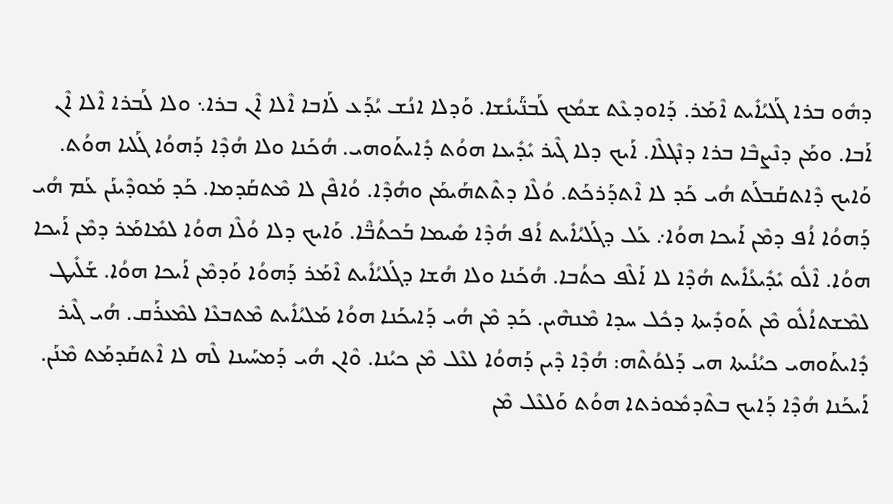ܕܗܽܘ ܒܪܐ ܓܰܠܝܳܐܺܝܬ ܐܶܡܰܪ. ܕܰܐܘܕܥܶܬ ܫܡܳܟ ܠܰܒܢ̈ܰܝܢܳܫܐ. ܘܰܕܠܐ ܐܢܳܫ ܝܳܕܰܥ ܠܰܐܒܐ ܐܶܠܐ ܐܶܢ ܒܪܐ܆ ܘܠܐ ܠܰܒܪܐ ܐܶܠܐ ܐܶܢ ܐܰܒܐ. ܘܡܰܢ ܕܢܶܨܒܶܐ ܒܪܐ ܕܢܶܓܠܶܐ. ܐܰܝܟ ܕܠܐ ܓܶܝܪ ܝܺܕܺܝܥܐ ܗܘܳܬ ܕܺܐܝܬܰܘܗܝ. ܗܳܟܰܢܐ ܘܠܐ ܗܳܕܶܐ ܕܰܗܘܳܐ ܓܰܠܝܐ ܗܘܳܬ. ܘܰܐܝܟ ܕܶܐܬܩܰܒܠܰܬ ܗܳܝ ܟܰܕ ܠܐ ܐܶܬܕܰܪܟܰܬ. ܘܳܠܶܐ ܕܬܶܬܗܰܝܡܰܢ ܘܗܳܕܶܐ. ܘܳܐܦܶܢ ܠܐ ܡܶܬܩܰܕܡܐ. ܟܰܕ ܡܰܘܕܶܝܢܰܢ ܥܰܡ ܗܳܝ ܕܰܗܘܳܐ ܐܳܦ ܕܡܶܢ ܐܰܝܟܐ ܗܘܳܐ܇ ܥܰܠ ܕܓܰܠܝܳܐܺܝܬ ܐܳܦ ܗܳܕܶܐ ܣܺܝܡܐ ܒܰܟܬܳܒ̈ܶܐ. ܘܰܐܝܟ ܕܠܐ ܘܳܠܶܐ ܗܘܳܐ ܠܡܺܐܡܰܪ ܕܡܶܢ ܐܰܝܟܐ ܗܘܳܐ. ܐܶܠܽܘ ܝܺܕܺܝܥܳܐܺܝܬ ܗܳܕܶܐ ܠܐ ܐܰܠܶܦ ܟܬܳܒܐ. ܗܳܟܰܢܐ ܘܠܐ ܗܳܫܐ ܕܓܰܠܝܳܐܺܝܬ ܐܶܡܰܪ ܕܰܗܘܳܐ ܘܰܕܡܶܢ ܐܰܝܟܐ ܗܘܳܐ. ܫܰܠܺܝܛ ܠܡܶܫܬܐܳܠܽܘ ܡܶܢ ܬܰܘܕܺܝܬܐ ܕܟܽܠ ܚܕܐ ܡܶܢܗܶܝܢ. ܟܰܕ ܡܶܢ ܗܳܝ ܕܰܐܝܟܰܢܐ ܗܘܳܐ ܡܰܠܝܳܐܺܝܬ ܡܶܬܒܥܶܐ ܠܡܶܥܪܰܩ. ܗܳܝ ܓܶܝܪ ܕܺܐܝܬܰܘܗܝ ܟܝܳܢܳܝܬܐ ܗܝ ܕܰܠܘܳܬܶܗ: ܗܳܕܶܐ ܕܶܝܢ ܕܰܗܘܳܐ ܠܥܶܠ ܡܶܢ ܟܝܳܢܐ. ܘܶܐܢ ܗܳܝ ܕܰܡܚܰܝܢܐ ܠܶܗ ܠܐ ܐܶܬܩܰܕܡܰܬ ܡܶܢܰܢ. ܐܰܝܟܰܢܐ ܗܳܕܶܐ ܕܰܐܝܟ ܒܬܶܕܡܽܘܪܬܐ ܗܘܳܬ ܘܰܠܥܶܠ ܡܶܢ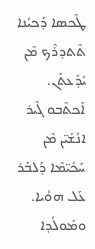ܛܶܟܣܐ ܕܰܟܝܳܢܐ ܬܶܬܕܪܶܟ ܡܶܢ ܝܺܕܰܥܬܰܢ. ܐܰܟܬܶܒܘ ܓܶܝܪ ܐܢܳܫܺܝ̈ܢ ܡܶܢ ܚܰܟܺܝ̈ܡܶܐ ܕܰܠܒܰܪ ܥܰܠ ܗܘܳܝܐ. ܘܡܰܘܠܳܕܐ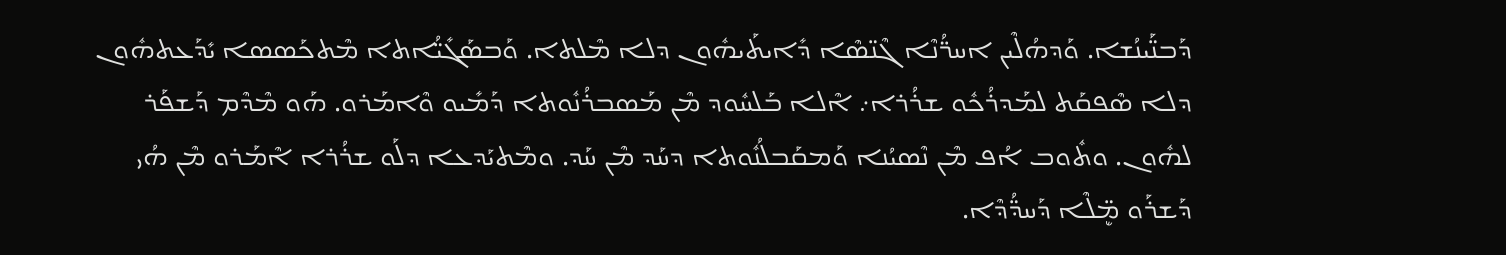ܕܰܒܢ̈ܰܝܢܳܫܐ. ܘܰܕܗܳܠܶܝܢ ܐܚܪ̈ܳܢܶܐ ܓܶܢ̈ܣܶܐ ܕܺܐܝܬܰܝܗܽܘܢ ܕܠܐ ܡܶܠܬܐ. ܘܰܒܣܰܓܺܝ̈ܳܐܬܐ ܡܶܬܟܰܣܣܐ ܝܺܕܰܥܬܗܽܘܢ ܕܠܐ ܣܶܦܩܰܬ ܠܡܰܕܪܳܟܽܘ ܫܪܳܪܐ܇ ܐܶܠܐ ܒܰܠܚܽܘܕ ܡܶܢ ܡܰܣܒܪܳܢܽܘܬܐ ܕܰܡܺܝܘ ܘܶܐܡܰܪܘ. ܗܰܘ ܡܶܕܶܡ ܕܰܫܦܰܪ ܠܗܽܘܢ. ܘܬܽܘܒ ܐܳܦ ܡܶܢ ܢܶܣܝܳܢܐ ܘܰܡܩܰܒܠܳܢܽܘܬܐ ܕܚܰܕ ܡܶܢ ܚܰܕ. ܘܡܶܬܝܰܕܥܐ ܕܠܰܘ ܫܪܳܪܐ ܐܶܡܰܪܘ ܡܶܢ ܗܳܝ ܕܰܫܪܰܘ ܡܷ̈ܠܶܐ ܕܰܚܕ̈ܳܕܶܐ.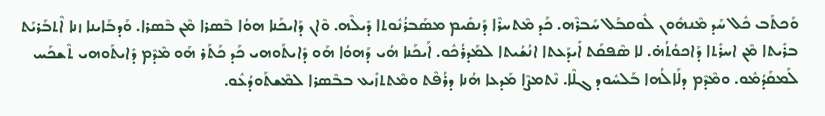ܘܰܟܬܰܒ ܟܽܠ ܚܰܕ ܡܶܢܗܽܘܢ ܠܽܘܩܒܰܠ ܚܰܒܪܶܗ. ܟܰܕ ܡܶܬܚܪܶܐ ܕܰܢܩܺܝܡ ܡܣܰܒܪܳܢܽܘܬܐ ܕܺܝܠܶܗ. ܘܶܐܢ ܕܰܐܝܟܰܢܐ ܗܘܳܐ ܒܶܣܪܐ ܡܶܢ ܒܶܣܪܐ. ܘܰܕܒܰܐܝܢܐ ܙܢܐ ܐܶܬܒܰܪܝܰܬ ܒܪܺܝܬܐ ܡܶܢ ܐܚܪܺܬܐ ܕܰܐܟܘܳܬܳܗ̇. ܠܐ ܣܶܦܩܰܬ ܐܺܝܕܰܥܬܐ ܐܢܳܫܳܝܬܐ ܠܡܰܕܪܳܟܽܘ. ܐܰܝܟܰܢܐ ܗܳܝ ܕܰܗܘܳܐ ܗܰܘ ܕܺܐܝܬܰܘܗܝ ܟܰܕ ܟܰܬܰܪ ܗܰܘ ܡܶܕܶܡ ܕܺܐܝܬܰܘܗܝ ܬܶܫܟܰܚ ܠܰܡܩܰܕܳܡܽܘ. ܘܡܶܕܶܡ ܕܠܰܐܠܳܗܐ ܒܰܠܚܽܘܕ ܓܠܶܐ. ܢܶܬܡܨܶܐ ܡܰܕܥܐ ܗܳܢܐ ܕܪܳܦܶܬ ܘܡܶܬܬܙܺܝܥ ܒܒܶܣܪܐ ܠܡܶܫܬܰܘܕܳܥܽܘ.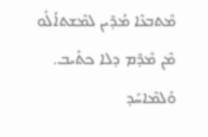ܡܶܬܒܥܶܐ ܡܳܕܶܝܢ ܠܡܶܫܬܐܳܠܽܘ ܡܶܢ ܡܶܕܶܡ ܕܠܐ ܟܬܺܝܒ. ܘܰܠܡܶܐܚܰܕ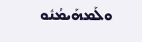ܘܠܰܡܗܰܝܡܳܢܽܘ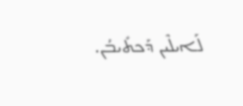ܠܰܐܝܠܶܝܢ ܕܰܟܬܺܝܒܳܢ.